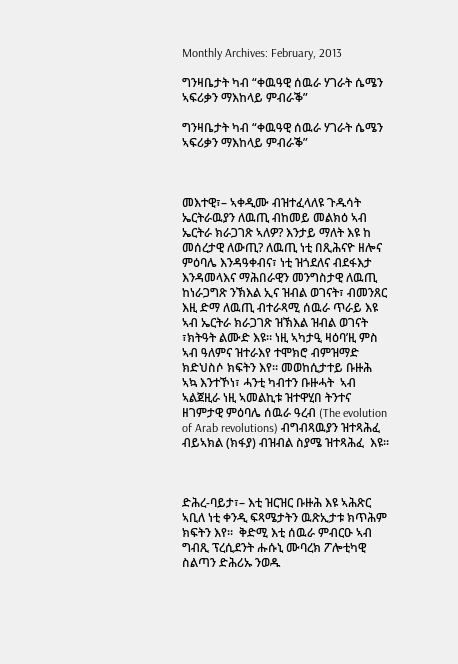Monthly Archives: February, 2013

ግንዛቤታት ካብ “ቀዉዓዊ ሰዉራ ሃገራት ሴሜን ኣፍሪቃን ማእከላይ ምብራቕ”

ግንዛቤታት ካብ “ቀዉዓዊ ሰዉራ ሃገራት ሴሜን ኣፍሪቃን ማእከላይ ምብራቕ”



መእተዊ፣– ኣቀዲሙ ብዝተፈላለዩ ጉዱሳት ኤርትራዉያን ለዉጢ ብከመይ መልክዕ ኣብ ኤርትራ ክራጋገጽ ኣለዎ? እንታይ ማለት እዩ ከ መሰረታዊ ለውጢ? ለዉጢ ነቲ በጺሕናዮ ዘሎና ምዕባሌ እንዳዓቀብና፣ ነቲ ዝጎደለና ብደፋእታ እንዳመላእና ማሕበራዊን መንግስታዊ ለዉጢ ከነራጋግጽ ንኽእል ኢና ዝብል ወገናት፣ ብመንጸር እዚ ድማ ለዉጢ ብተራጻሚ ሰዉራ ጥራይ እዩ ኣብ ኤርትራ ክራጋገጽ ዝኽእል ዝብል ወገናት ፣ክትዓት ልሙድ እዩ። ነዚ ኣካታዒ ዛዕባ’ዚ ምስ ኣብ ዓለምና ዝተራእየ ተሞክሮ ብምዝማድ ክድህስሶ ክፍትን እየ። መወከሲታተይ ቡዙሕ ኣኳ እንተኾነ፣ ሓንቲ ካብተን ቡዙሓት  ኣብ ኣልጀዚራ ነዚ ኣመልኪቱ ዝተዋሂበ ትንተና ዘገምታዊ ምዕባሌ ሰዉራ ዓረብ (The evolution of Arab revolutions) ብግብጻዉያን ዝተጻሕፈ ብይኣክል (ክፋያ) ብዝብል ስያሜ ዝተጻሕፈ  እዩ።



ድሕረ-ባይታ፣– እቲ ዝርዝር ቡዙሕ እዩ ኣሕጽር ኣቢለ ነቲ ቀንዲ ፍጻሜታትን ዉጽኢታቱ ክጥሕም ክፍትን እየ።  ቅድሚ እቲ ሰዉራ ምብርዑ ኣብ ግብጺ ፕረሲደንት ሑሱኒ ሙባረክ ፖሎቲካዊ ስልጣን ድሕሪኡ ንወዱ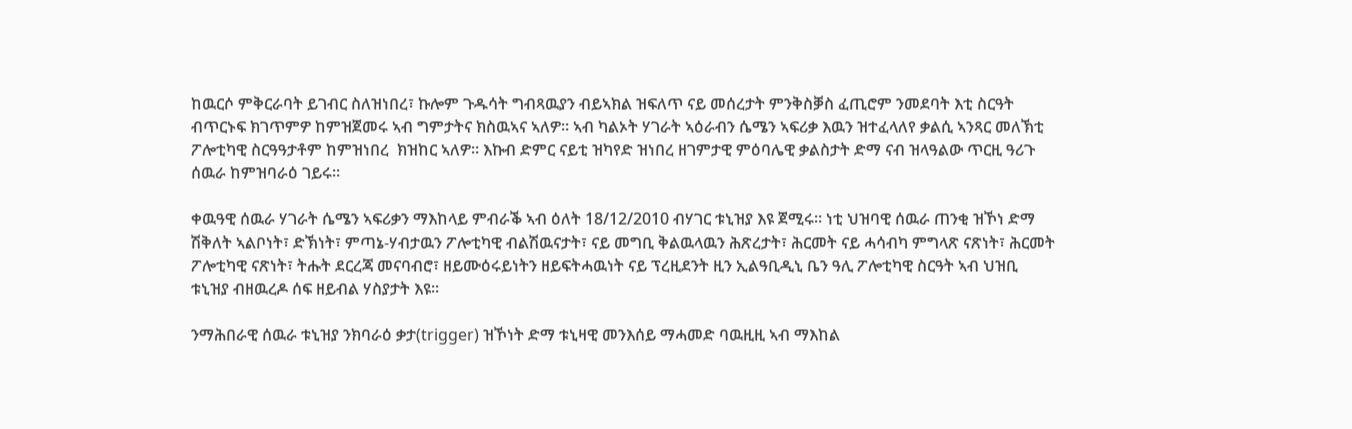ከዉርሶ ምቅርራባት ይገብር ስለዝነበረ፣ ኩሎም ጉዱሳት ግብጻዉያን ብይኣክል ዝፍለጥ ናይ መሰረታት ምንቅስቓስ ፈጢሮም ንመደባት እቲ ስርዓት ብጥርኑፍ ክገጥምዎ ከምዝጀመሩ ኣብ ግምታትና ክስዉኣና ኣለዎ። ኣብ ካልኦት ሃገራት ኣዕራብን ሴሜን ኣፍሪቃ እዉን ዝተፈላለየ ቃልሲ ኣንጻር መለኽቲ ፖሎቲካዊ ስርዓዓታቶም ከምዝነበረ  ክዝከር ኣለዎ። እኩብ ድምር ናይቲ ዝካየድ ዝነበረ ዘገምታዊ ምዕባሌዊ ቃልስታት ድማ ናብ ዝላዓልው ጥርዚ ዓሪጉ ሰዉራ ከምዝባራዕ ገይሩ።

ቀዉዓዊ ሰዉራ ሃገራት ሴሜን ኣፍሪቃን ማእከላይ ምብራቕ ኣብ ዕለት 18/12/2010 ብሃገር ቱኒዝያ እዩ ጀሚሩ። ነቲ ህዝባዊ ሰዉራ ጠንቂ ዝኾነ ድማ ሽቅለት ኣልቦነት፣ ድኽነት፣ ምጣኔ-ሃብታዉን ፖሎቲካዊ ብልሽዉናታት፣ ናይ መግቢ ቅልዉላዉን ሕጽረታት፣ ሕርመት ናይ ሓሳብካ ምግላጽ ናጽነት፣ ሕርመት ፖሎቲካዊ ናጽነት፣ ትሑት ደርረጃ መናባብሮ፣ ዘይሙዕሩይነትን ዘይፍትሓዉነት ናይ ፕረዚደንት ዚን ኢልዓቢዲኒ ቤን ዓሊ ፖሎቲካዊ ስርዓት ኣብ ህዝቢ ቱኒዝያ ብዘዉረዶ ሰፍ ዘይብል ሃስያታት እዩ።

ንማሕበራዊ ሰዉራ ቱኒዝያ ንክባራዕ ቃታ(trigger) ዝኾነት ድማ ቱኒዛዊ መንእሰይ ማሓመድ ባዉዚዚ ኣብ ማእከል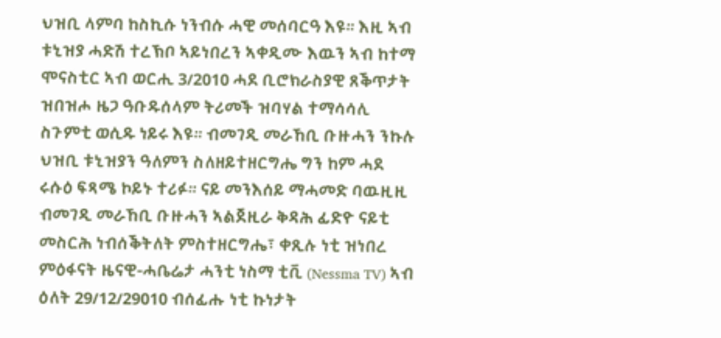ህዝቢ ላምባ ከስኪሱ ነንብሱ ሓዊ መሰባርዓ እዩ። እዚ ኣብ ቱኒዝያ ሓድሽ ተረኽቦ ኣይነበረን ኣቀዲሙ እዉን ኣብ ከተማ ሞናስቲር ኣብ ወርሒ 3/2010 ሓደ ቢሮክራስያዊ ጸቕጥታት ዝበዝሖ ዜጋ ዓቡዱሰላም ትሪመች ዝባሃል ተማሳሳሊ ስጉምቲ ወሲዱ ነይሩ እዩ። ብመገዲ መራኸቢ ቡዙሓን ንኩሉ ህዝቢ ቱኒዝያን ዓለምን ስለዘይተዘርግሔ ግን ከም ሓደ ሩሱዕ ፍጻሜ ኮይኑ ተሪፉ። ናይ መንእሰይ ማሓመድ ባዉዚዚ ብመገዲ መራኸቢ ቡዙሓን ኣልጀዚራ ቅዳሕ ፊድዮ ናይቲ መስርሕ ነብሰቕትለት ምስተዘርግሔ፣ ቀጺሉ ነቲ ዝነበረ ምዕፋናት ዜናዊ-ሓቤሬታ ሓንቲ ነስማ ቲቪ (Nessma TV) ኣብ ዕለት 29/12/29010 ብሰፊሑ ነቲ ኩነታት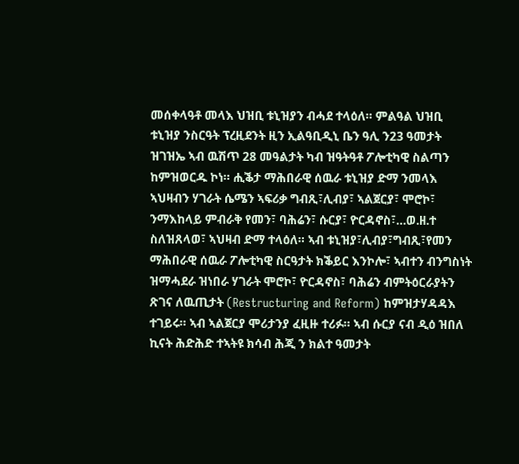መሰቀላዓቶ መላእ ህዝቢ ቱኒዝያን ብሓደ ተላዕለ። ምልዓል ህዝቢ ቱኒዝያ ንስርዓት ፕረዚደንት ዚን ኢልዓቢዲኒ ቤን ዓሊ ን23 ዓመታት ዝገዝኤ ኣብ ዉሽጥ 28 መዓልታት ካብ ዝዓትዓቶ ፖሎቲካዊ ስልጣን ከምዝወርዱ ኮነ። ሒቕታ ማሕበራዊ ሰዉራ ቱኒዝያ ድማ ንመላእ ኣህዛብን ሃገራት ሴሜን ኣፍሪቃ ግብጺ፣ሊብያ፣ ኣልጀርያ፣ ሞሮኮ፣ ንማእከላይ ምብራቅ የመን፣ ባሕሬን፣ ሱርያ፣ ዮርዳኖስ፣…ወ.ዘ.ተ ስለዝጸላወ፣ ኣህዛብ ድማ ተላዕለ። ኣብ ቱኒዝያ፣ሊብያ፣ግብጺ፣የመን ማሕበራዊ ሰዉራ ፖሎቲካዊ ስርዓታት ክቕይር እንኮሎ፣ ኣብተን ብንግስነት ዝማሓደራ ዝነበራ ሃገራት ሞሮኮ፣ ዮርዳኖስ፣ ባሕሬን ብምትዕርራያትን ጽገና ለዉጢታት (Restructuring and Reform) ከምዝታሃዳዳእ ተገይሩ። ኣብ ኣልጀርያ ሞሪታንያ ፈዚዙ ተሪፉ። ኣብ ሱርያ ናብ ዲዕ ዝበለ ኪናት ሕድሕድ ተኣትዩ ክሳብ ሕጂ ን ክልተ ዓመታት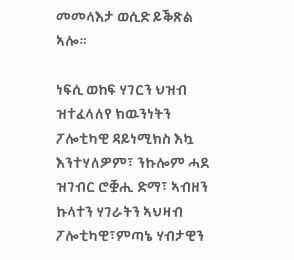መመላእታ ወሲድ ይቕጽል ኣሎ።

ነፍሲ ወከፍ ሃገርን ህዝብ ዝተፈላለየ ክዉንነትን ፖሎቲካዊ ዳይነሚክስ እኳ እንተሃለዎም፣ ንኩሎም ሓደ ዝገብር ሮቛሒ ድማ፣ ኣብዘን ኩላተን ሃገራትን ኣህዛብ ፖሎቲካዊ፣ምጣኔ ሃብታዊን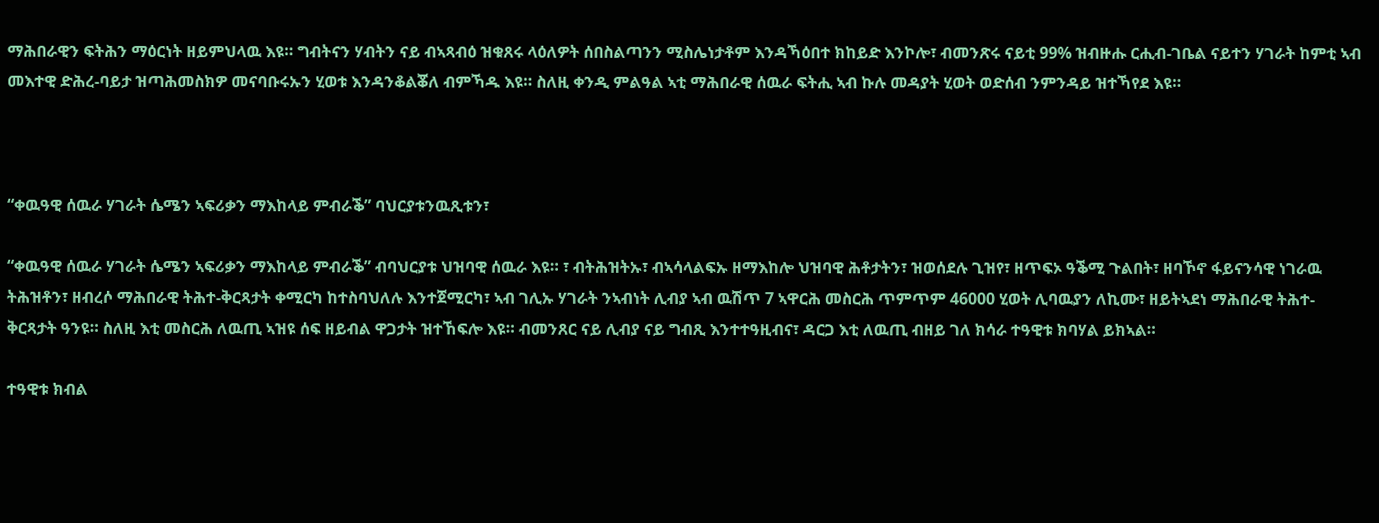ማሕበራዊን ፍትሕን ማዕርነት ዘይምህላዉ እዩ። ግብትናን ሃብትን ናይ ብኣጻብዕ ዝቁጸሩ ላዕለዎት ሰበስልጣንን ሚስሌነታቶም እንዳኻዕበተ ክከይድ እንኮሎ፣ ብመንጽሩ ናይቲ 99% ዝብዙሑ ርሒብ-ገቤል ናይተን ሃገራት ከምቲ ኣብ መእተዊ ድሕረ-ባይታ ዝጣሕመስክዎ መናባቡሩኡን ሂወቱ እንዳንቆልቖለ ብምኻዱ እዩ። ስለዚ ቀንዲ ምልዓል ኣቲ ማሕበራዊ ሰዉራ ፍትሒ ኣብ ኩሉ መዳያት ሂወት ወድሰብ ንምንዳይ ዝተኻየደ እዩ።



“ቀዉዓዊ ሰዉራ ሃገራት ሴሜን ኣፍሪቃን ማእከላይ ምብራቕ” ባህርያቱንዉጺቱን፣

“ቀዉዓዊ ሰዉራ ሃገራት ሴሜን ኣፍሪቃን ማእከላይ ምብራቕ” ብባህርያቱ ህዝባዊ ሰዉራ እዩ። ፣ ብትሕዝትኡ፣ ብኣሳላልፍኡ ዘማእከሎ ህዝባዊ ሕቶታትን፣ ዝወሰደሉ ጊዝየ፣ ዘጥፍኦ ዓቕሚ ጉልበት፣ ዘባኾኖ ፋይናንሳዊ ነገራዉ ትሕዝቶን፣ ዘብረሶ ማሕበራዊ ትሕተ-ቅርጻታት ቀሚርካ ከተስባህለሉ እንተጀሚርካ፣ ኣብ ገሊኡ ሃገራት ንኣብነት ሊብያ ኣብ ዉሽጥ 7 ኣዋርሕ መስርሕ ጥምጥም 46000 ሂወት ሊባዉያን ለኪሙ፣ ዘይትኣደነ ማሕበራዊ ትሕተ-ቅርጻታት ዓንዩ። ስለዚ እቲ መስርሕ ለዉጢ ኣዝዩ ሰፍ ዘይብል ዋጋታት ዝተኸፍሎ እዩ። ብመንጸር ናይ ሊብያ ናይ ግብጺ እንተተዓዚብና፣ ዳርጋ እቲ ለዉጢ ብዘይ ገለ ክሳራ ተዓዊቱ ክባሃል ይክኣል።

ተዓዊቱ ክብል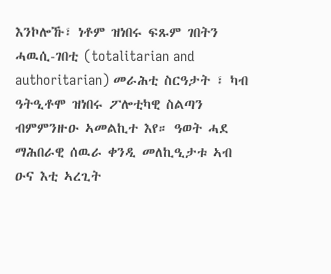እንኮሎኹ፣ ነቶም ዝነበሩ ፍጹም ገበትን ሓዉሲ-ገበቲ (totalitarian and authoritarian) መራሕቲ ስርዓታት ፣ ካብ ዓትዒቶሞ ዝነበሩ ፖሎቲካዊ ስልጣን ብምምንዙዑ ኣመልኪተ እየ። ዓወት ሓደ ማሕበራዊ ሰዉራ ቀንዲ መለኪዒታቱ ኣብ ዑና እቲ ኣረጊት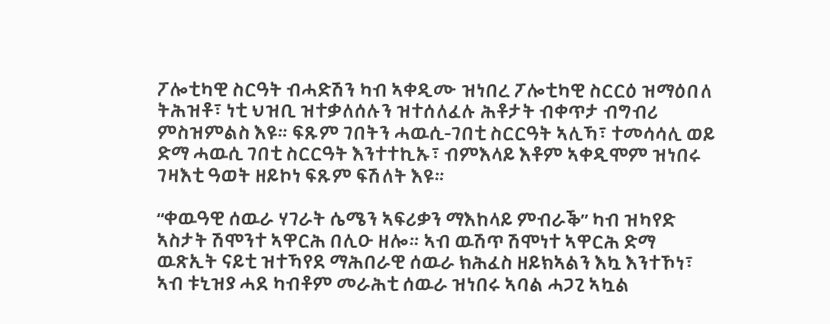ፖሎቲካዊ ስርዓት ብሓድሽን ካብ ኣቀዲሙ ዝነበረ ፖሎቲካዊ ስርርዕ ዝማዕበለ ትሕዝቶ፣ ነቲ ህዝቢ ዝተቃለሰሉን ዝተሰለፈሉ ሕቶታት ብቀጥታ ብግብሪ ምስዝምልስ እዩ። ፍጹም ገበትን ሓዉሲ-ገበቲ ስርርዓት ኣሊኻ፣ ተመሳሳሊ ወይ ድማ ሓዉሲ ገበቲ ስርርዓት እንተተኪኡ፣ ብምእላይ እቶም ኣቀዲሞም ዝነበሩ ገዛእቲ ዓወት ዘይኮነ ፍጹም ፍሽለት እዩ።

“ቀዉዓዊ ሰዉራ ሃገራት ሴሜን ኣፍሪቃን ማእከላይ ምብራቕ” ካብ ዝካየድ ኣስታት ሽሞንተ ኣዋርሕ በሊዑ ዘሎ። ኣብ ዉሽጥ ሽሞነተ ኣዋርሕ ድማ ዉጽኢት ናይቲ ዝተኻየደ ማሕበራዊ ሰዉራ ክሕፈስ ዘይክኣልን እኳ እንተኾነ፣ ኣብ ቱኒዝያ ሓደ ካብቶም መራሕቲ ሰዉራ ዝነበሩ ኣባል ሓጋጊ ኣኳል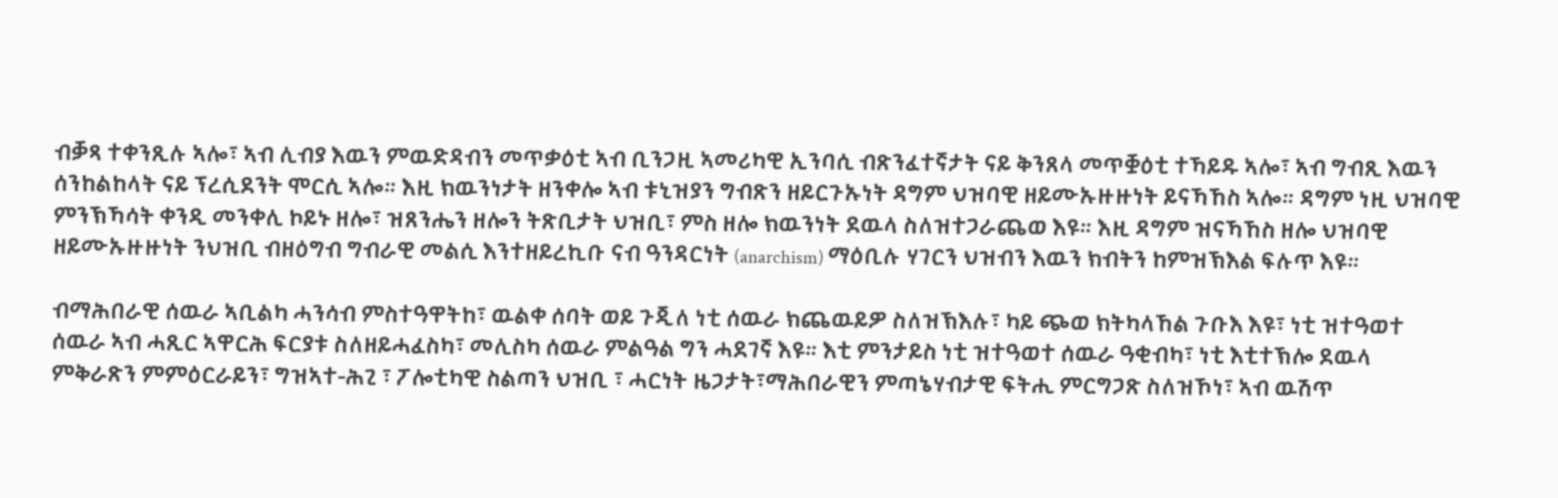ብቓጻ ተቀንጺሉ ኣሎ፣ ኣብ ሊብያ እዉን ምዉድዳብን መጥቃዕቲ ኣብ ቢንጋዚ ኣመሪካዊ ኢንባሲ ብጽንፈተኛታት ናይ ቅንጸላ መጥቛዕቲ ተኻይዱ ኣሎ፣ ኣብ ግብጺ እዉን ሰንከልከላት ናይ ፕረሲደንት ሞርሲ ኣሎ። እዚ ክዉንነታት ዘንቀሎ ኣብ ቱኒዝያን ግብጽን ዘይርጉኡነት ዳግም ህዝባዊ ዘይሙኡዙዙነት ይናኻኸስ ኣሎ። ዳግም ነዚ ህዝባዊ ምንኽኻሳት ቀንዲ መንቀሊ ኮይኑ ዘሎ፣ ዝጸንሔን ዘሎን ትጽቢታት ህዝቢ፣ ምስ ዘሎ ክዉንነት ደዉላ ስለዝተጋራጨወ እዩ። እዚ ዳግም ዝናኻኸስ ዘሎ ህዝባዊ ዘይሙኡዙዙነት ንህዝቢ ብዘዕግብ ግብራዊ መልሲ እንተዘይረኪቡ ናብ ዓንዳርነት (anarchism) ማዕቢሉ ሃገርን ህዝብን እዉን ክብትን ከምዝኽእል ፍሉጥ እዩ።

ብማሕበራዊ ሰዉራ ኣቢልካ ሓንሳብ ምስተዓዋትከ፣ ዉልቀ ሰባት ወይ ጉጂለ ነቲ ሰዉራ ክጨዉይዎ ስለዝኽእሉ፣ ካይ ጭወ ክትካላኸል ጉቡእ እዩ፣ ነቲ ዝተዓወተ ሰዉራ ኣብ ሓጺር ኣዋርሕ ፍርያቱ ስለዘይሓፈስካ፣ መሊስካ ሰዉራ ምልዓል ግን ሓደገኛ እዩ። እቲ ምንታይስ ነቲ ዝተዓወተ ሰዉራ ዓቂብካ፣ ነቲ እቲተኽሎ ደዉላ ምቅራጽን ምምዕርራይን፣ ግዝኣተ-ሕጊ ፣ ፖሎቲካዊ ስልጣን ህዝቢ ፣ ሓርነት ዜጋታት፣ማሕበራዊን ምጣኔሃብታዊ ፍትሒ ምርግጋጽ ስለዝኾነ፣ ኣብ ዉሽጥ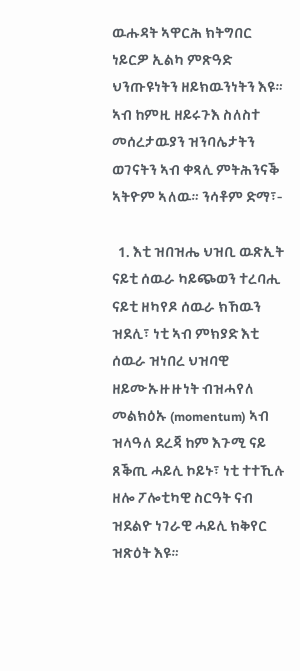ዉሑዳት ኣዋርሕ ክትግበር ነይርዎ ኢልካ ምጽዓድ ህንጡዩነትን ዘይክዉንነትን እዩ። ኣብ ከምዚ ዘይሩጉእ ስለስተ መሰረታዉያን ዝንባሌታትን ወገናትን ኣብ ቀጻሊ ምትሕንናቕ ኣትዮም ኣለዉ። ንሳቶም ድማ፣-

  1. እቲ ዝበዝሔ ህዝቢ ዉጽኢት ናይቲ ሰዉራ ካይጭወን ተረባሒ ናይቲ ዘካየዶ ሰዉራ ክኸዉን ዝደሊ፣ ነቲ ኣብ ምክያድ እቲ ሰዉራ ዝነበረ ህዝባዊ ዘይሙኡዙዙነት ብዝሓየለ መልክዕኡ (momentum) ኣብ ዝላዓለ ደረጃ ከም እጉሚ ናይ ጸቕጢ ሓይሊ ኮይኑ፣ ነቲ ተተኺሉ ዘሎ ፖሎቲካዊ ስርዓት ናብ ዝደልዮ ነገራዊ ሓይሊ ክቅየር ዝጽዕት እዩ።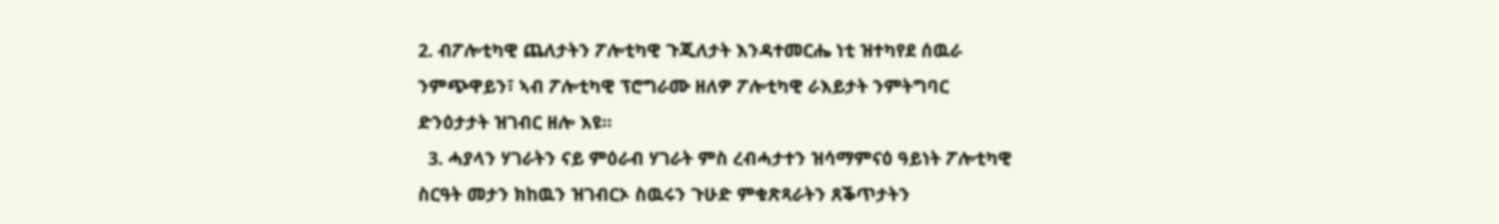2. ብፖሎቲካዊ ጨለታትን ፖሎቲካዊ ጉጂለታት እንዳተመርሔ ነቲ ዝተካየደ ሰዉራ ንምጭዋይን፣ ኣብ ፖሎቲካዊ ፕሮግራሙ ዘለዎ ፖሎቲካዊ ራእይታት ንምትግባር ድንዕታታት ዝገብር ዘሎ እዩ።
  3. ሓያላን ሃገራትን ናይ ምዕራብ ሃገራት ምስ ረብሓታተን ዝሳማምናዕ ዓይነት ፖሎቲካዊ ስርዓት መታን ክከዉን ዝገብርኦ ስዉሩን ጉሁድ ምቁጽጻራትን ጸቕጥታትን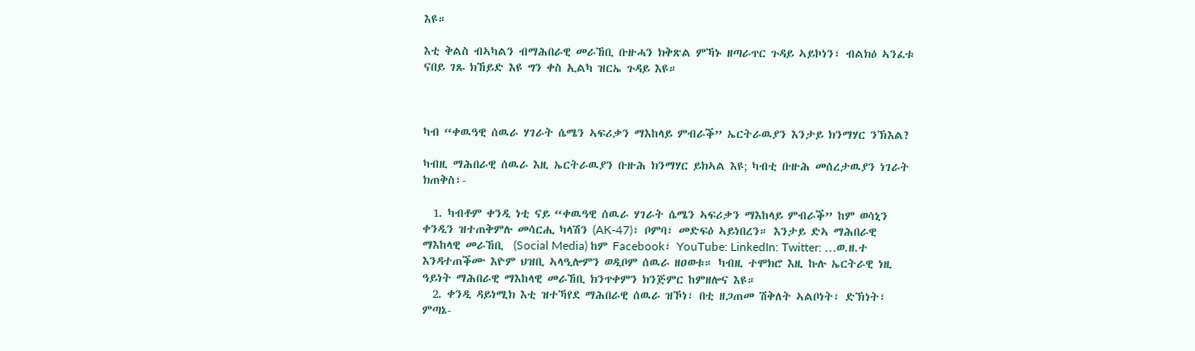እዩ።

እቲ ቅልስ ብኣካልን ብማሕበራዊ መራኸቢ ቡዙሓን ክቅጽል ምኻኑ ዘጣራጥር ጉዳይ ኣይኮነን፣ ብልክዕ ኣንፈቱ ናበይ ገጹ ክኸይድ እዩ ግን ቀስ ኢልካ ዝርኤ ጉዳይ እዩ።



ካብ “ቀዉዓዊ ሰዉራ ሃገራት ሴሜን ኣፍሪቃን ማእከላይ ምብራቕ” ኤርትራዉያን እንታይ ክንማሃር ንኽእል?

ካብዚ ማሕበራዊ ሰዉራ እዚ ኤርትራዉያን ቡዙሕ ክንማሃር ይክኣል እዩ; ካብቲ ቡዙሕ መሰረታዉያን ነገራት ክጠቅስ፣-

  1. ካብቶም ቀንዲ ነቲ ናይ “ቀዉዓዊ ሰዉራ ሃገራት ሴሜን ኣፍሪቃን ማእከላይ ምብራቕ” ከም ወሳኒን ቀንዲን ዝተጠቅምሉ መሳርሒ ካላሽን (AK-47)፣ ቦምባ፣ መድፍዕ ኣይነበረን። እንታይ ድኣ ማሕበራዊ ማእከላዊ መራኸቢ  (Social Media) ከም Facebook፣ YouTube: LinkedIn: Twitter: …ወ.ዘ.ተ እንዳተጠቕሙ እዮም ህዝቢ ኣላዒሎምን ወዲቦም ሰዉራ ዘዐወቱ። ካብዚ ተሞክሮ እዚ ኩሉ ኤርትራዊ ነዚ ዓይነት ማሕበራዊ ማእከላዊ መራኸቢ ክንጥቀምን ክንጅምር ከምዘሎና እዩ።
  2. ቀንዲ ዳይነሚክ እቲ ዝተኻየደ ማሕበራዊ ሰዉራ ዝኾነ፣ በቲ ዘጋጠመ ሽቅለት ኣልቦነት፣ ድኽነት፣ ምጣኔ-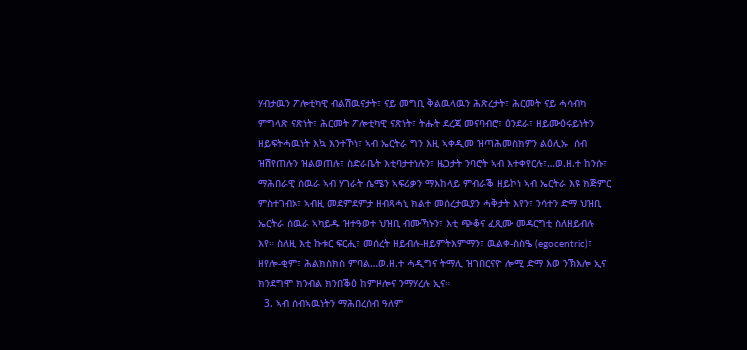ሃብታዉን ፖሎቲካዊ ብልሽዉናታት፣ ናይ መግቢ ቅልዉላዉን ሕጽረታት፣ ሕርመት ናይ ሓሳብካ ምግላጽ ናጽነት፣ ሕርመት ፖሎቲካዊ ናጽነት፣ ትሑት ደረጃ መናባብሮ፣ ዕንደራ፣ ዘይሙዕሩይነትን ዘይፍትሓዉነት እኳ እንተኾነ፣ ኣብ ኤርትራ ግን እዚ ኣቀዲመ ዝጣሕመስክዎን ልዕሊኡ  ሰብ ዝሽየጠሉን ዝልወጠሉ፣ ስድራቤት እቲባታተነሉን፣ ዜጋታት ንባሮት ኣብ እተቀየርሉ፣…ወ.ዘ.ተ ከንሱ፣ ማሕበራዊ ሰዉራ ኣብ ሃገራት ሴሜን ኣፍሪቃን ማእከላይ ምብራቕ ዘይኮነ ኣብ ኤርትራ እዩ ክጅምር ምስተገብኦ፣ ኣብዚ መደምደምታ ዘብጻሓኒ ክልተ መሰረታዉያን ሓቅታት እየን፣ ንሳተን ድማ ህዝቢ ኤርትራ ሰዉራ ኣካይዱ ዝተዓወተ ህዝቢ ብሙኻኑን፣ እቲ ጭቆና ፈጺሙ መዳርግቲ ስለዘይብሉ እየ። ስለዚ እቲ ኩቱር ፍርሒ፣ መሰረት ዘይብሉ-ዘይምትእምማን፣ ዉልቀ-ስስዔ (egocentric)፣ ዘየሎ-ቂም፣ ሕልክስክስ ምባል…ወ.ዘ.ተ ሓዲግና ትማሊ ዝገበርናዮ ሎሚ ድማ እወ ንኽእሎ ኢና ክንደግሞ ክንብል ክንበቕዕ ከምዞሎና ንማሃረሉ ኢና።
  3. ኣብ ሰብኣዉነትን ማሕበረሰብ ዓለም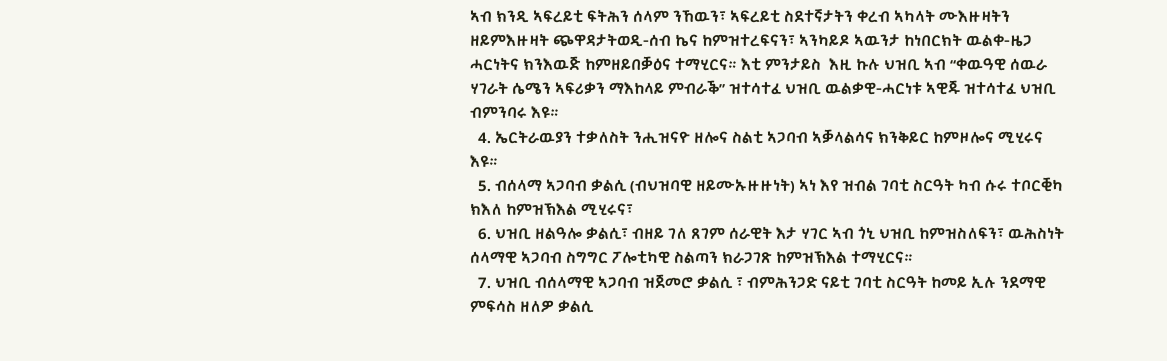ኣብ ክንዲ ኣፍረይቲ ፍትሕን ሰላም ንኸዉን፣ ኣፍረይቲ ስደተኛታትን ቀረብ ኣካላት ሙእዙዛትን ዘይምእዙዛት ጭዋዳታትወዲ-ሰብ ኬና ከምዝተረፍናን፣ ኣንካይዶ ኣዉንታ ከነበርክት ዉልቀ-ዜጋ ሓርነትና ክንእዉጅ ከምዘይበቓዕና ተማሂርና። እቲ ምንታይስ  እዚ ኩሉ ህዝቢ ኣብ “ቀዉዓዊ ሰዉራ ሃገራት ሴሜን ኣፍሪቃን ማእከላይ ምብራቕ” ዝተሳተፈ ህዝቢ ዉልቃዊ-ሓርነቱ ኣዊጁ ዝተሳተፈ ህዝቢ ብምንባሩ እዩ።
  4. ኤርትራዉያን ተቃለስት ንሒዝናዮ ዘሎና ስልቲ ኣጋባብ ኣቓላልሳና ክንቅይር ከምዞሎና ሚሂሩና እዩ።
  5. ብሰላማ ኣጋባብ ቃልሲ (ብህዝባዊ ዘይሙኡዙዙነት) ኣነ እየ ዝብል ገባቲ ስርዓት ካብ ሱሩ ተቦርቒካ ክእለ ከምዝኽእል ሚሂሩና፣
  6. ህዝቢ ዘልዓሎ ቃልሲ፣ ብዘይ ገለ ጸገም ሰራዊት እታ ሃገር ኣብ ጎኒ ህዝቢ ከምዝስለፍን፣ ዉሕስነት ሰላማዊ ኣጋባብ ስግግር ፖሎቲካዊ ስልጣን ክራጋገጽ ከምዝኽእል ተማሂርና።
  7. ህዝቢ ብሰላማዊ ኣጋባብ ዝጀመሮ ቃልሲ ፣ ብምሕንጋድ ናይቲ ገባቲ ስርዓት ከመይ ኢሉ ንደማዊ ምፍሳስ ዘለዎ ቃልሲ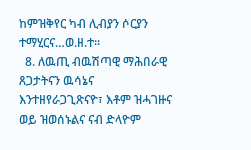ከምዝቅየር ካብ ሊብያን ሶርያን ተማሂርና…ወ.ዘ.ተ።
  8. ለዉጢ ብዉሽጣዊ ማሕበራዊ ጸጋታትናን ዉሳኔና እንተዘየራጋጊጽናዮ፣ እቶም ዝሓገዙና ወይ ዝወሰኑልና ናብ ድላዮም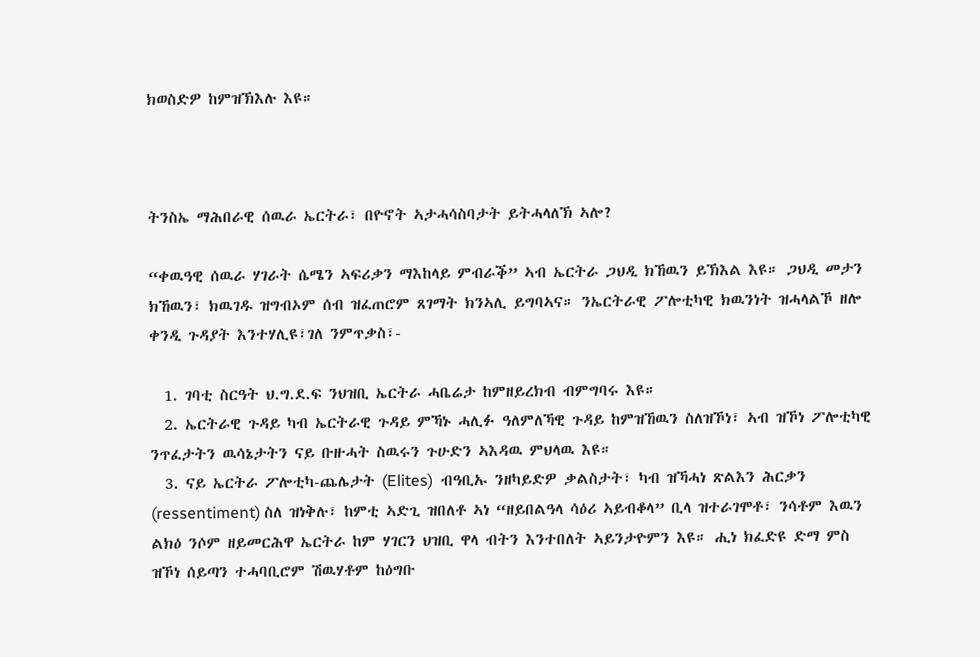ክወስድዎ ከምዝኽእሉ እዩ።



ትንስኤ ማሕበራዊ ሰዉራ ኤርትራ፣ በዮኖት ኣታሓሳስባታት ይትሓላለኽ ኣሎ?

“ቀዉዓዊ ሰዉራ ሃገራት ሴሜን ኣፍሪቃን ማእከላይ ምብራቕ” ኣብ ኤርትራ ጋህዲ ክኸዉን ይኽእል እዩ። ጋህዲ መታን ክኸዉን፣ ክዉገዱ ዝግብኦም ሰብ ዝፈጠሮም ጸገማት ክንኣሊ ይግባኣና። ንኤርትራዊ ፖሎቲካዊ ክዉንነት ዝሓላልኾ ዘሎ ቀንዲ ጉዳያት እንተሃሊዩ፣ገለ ንምጥቃስ፣-

  1. ገባቲ ስርዓት ህ.ግ.ደ.ፍ ንህዝቢ ኤርትራ ሓቤሬታ ከምዘይረክብ ብምግባሩ እዩ።
  2. ኤርትራዊ ጉዳይ ካብ ኤርትራዊ ጉዳይ ምኻኑ ሓሊፉ ዓለምለኻዊ ጉዳይ ከምዝኸዉን ስለዝኾነ፣ ኣብ ዝኾነ ፖሎቲካዊ ንጥፈታትን ዉሳኔታትን ናይ ቡዙሓት ስዉሩን ጉሁድን ኣእዳዉ ምህላዉ እዩ።
  3. ናይ ኤርትራ ፖሎቲካ-ጨሌታት (Elites)  ብዓቢኡ ንዘካይድዎ ቃልስታት፣ ካብ ዝኻሓነ ጽልእን ሕርቃን (ressentiment) ስለ ዝነቅሉ፣ ከምቲ ኣድጊ ዝበለቶ ኣነ “ዘይበልዓላ ሳዕሪ ኣይብቆላ” ቢላ ዝተራገሞቶ፣ ንሳቶም እዉን ልክዕ ንሶም ዘይመርሕዋ ኤርትራ ከም ሃገርን ህዝቢ ዋላ ብትን እንተበለት ኣይንታዮምን እዩ። ሒነ ክፈድዩ ድማ ምስ ዝኾነ ሰይጣን ተሓባቢሮም ሽዉሃቶም ከዕግቡ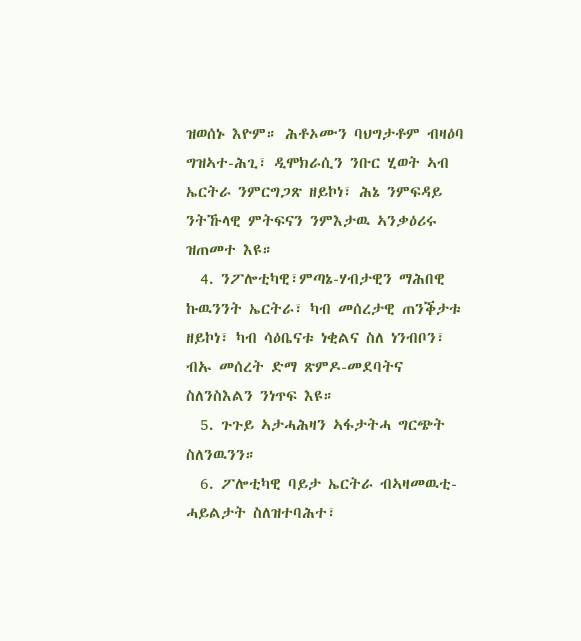ዝወሰኑ እዮም። ሕቶኦሙን ባህግታቶም ብዛዕባ ግዝኣተ-ሕጊ፣ ዲሞክራሲን ንቡር ሂወት ኣብ ኤርትራ ንምርግጋጽ ዘይኮነ፣ ሕኔ ንምፍዳይ  ንትኹላዊ ምትፍናን ንምእታዉ ኣንቃዕሪሩ ዝጠመተ እዩ።
  4. ንፖሎቲካዊ፣ምጣኔ-ሃብታዊን ማሕበዊ ኩዉንንት ኤርትራ፣ ካብ መሰረታዊ ጠንቕታቱ ዘይኮነ፣ ካብ ሳዕቤናቱ ነቂልና ስለ ነንብቦን፣ ብኡ መሰረት ድማ ጽምዶ-መደባትና ስለንስእልን ንነጥፍ እዩ።
  5. ጉጉይ ኣታሓሕዛን ኣፋታትሓ ግርጭት ስለንዉንን።
  6. ፖሎቲካዊ ባይታ ኤርትራ ብኣዛመዉቲ-ሓይልታት ስለዝተባሕተ፣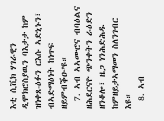እቲ ሲቪክ ሃገራዊን ዲሞክሮስያዉን ባእታታ ከም ዝነቀጸ-ዕፉን ርእሱ ኣድኒኑን፣ ብኣድማዕነት ከነጥፍ ዘይምብቕዑ’ዩ።
  7. ኣብ ኣኣሙሮና ብባዕልና ዘሕደርናዮ ጭንቀትን ራዕድን ዘንቆሎ፣ ዜጋ ነንሕድሕዱ ከምዘይታኣማመን ስለንገብር እዩ።
  8. ኣብ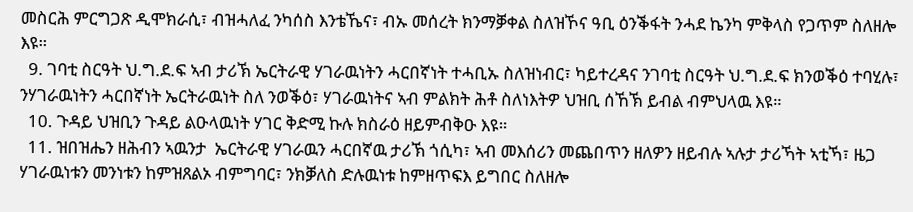መስርሕ ምርግጋጽ ዲሞክራሲ፣ ብዝሓለፈ ንካሰስ እንቴኼና፣ ብኡ መሰረት ክንማቓቀል ስለዝኾና ዓቢ ዕንቕፋት ንሓደ ኬንካ ምቅላስ የጋጥም ስለዘሎ እዩ።
  9. ገባቲ ስርዓት ህ.ግ.ደ.ፍ ኣብ ታሪኽ ኤርትራዊ ሃገራዉነትን ሓርበኛነት ተሓቢኡ ስለዝነብር፣ ካይተረዳና ንገባቲ ስርዓት ህ.ግ.ደ.ፍ ክንወቕዕ ተባሂሉ፣ ንሃገራዉነትን ሓርበኛነት ኤርትራዉነት ስለ ንወቕዕ፣ ሃገራዉነትና ኣብ ምልክት ሕቶ ስለነእትዎ ህዝቢ ሰኸኽ ይብል ብምህላዉ እዩ።
  10. ጉዳይ ህዝቢን ጉዳይ ልዑላዉነት ሃገር ቅድሚ ኩሉ ክስራዕ ዘይምብቅዑ እዩ።
  11. ዝበዝሔን ዘሕብን ኣዉንታ  ኤርትራዊ ሃገራዉን ሓርበኛዉ ታሪኽ ጎሲካ፣ ኣብ መእሰሪን መጨበጥን ዘለዎን ዘይብሉ ኣሉታ ታሪኻት ኣቲኻ፣ ዜጋ ሃገራዉነቱን መንነቱን ከምዝጸልኦ ብምግባር፣ ንክቓለስ ድሉዉነቱ ከምዘጥፍእ ይግበር ስለዘሎ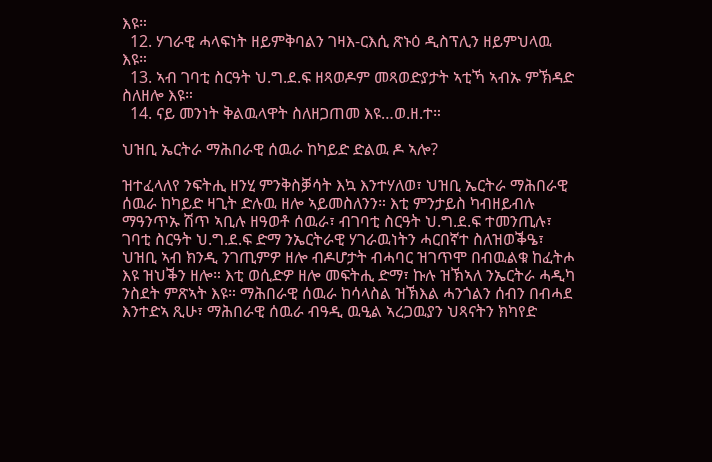እዩ።
  12. ሃገራዊ ሓላፍነት ዘይምቅባልን ገዛእ-ርእሲ ጽኑዕ ዲስፕሊን ዘይምህላዉ እዩ።
  13. ኣብ ገባቲ ስርዓት ህ.ግ.ደ.ፍ ዘጻወዶም መጻወድያታት ኣቲኻ ኣብኡ ምኽዳድ ስለዘሎ እዩ።
  14. ናይ መንነት ቅልዉላዋት ስለዘጋጠመ እዩ…ወ.ዘ.ተ።

ህዝቢ ኤርትራ ማሕበራዊ ሰዉራ ከካይድ ድልዉ ዶ ኣሎ?

ዝተፈላለየ ንፍትሒ ዘንሂ ምንቅስቓሳት እኳ እንተሃለወ፣ ህዝቢ ኤርትራ ማሕበራዊ ሰዉራ ከካይድ ዛጊት ድሉዉ ዘሎ ኣይመስለንን። እቲ ምንታይስ ካብዘይብሉ ማዓንጥኡ ሽጥ ኣቢሉ ዘዓወቶ ሰዉራ፣ ብገባቲ ስርዓት ህ.ግ.ደ.ፍ ተመንጢሉ፣ ገባቲ ስርዓት ህ.ግ.ደ.ፍ ድማ ንኤርትራዊ ሃገራዉነትን ሓርበኛተ ስለዝወቕዔ፣ ህዝቢ ኣብ ክንዲ ንገጢምዎ ዘሎ ብዶሆታት ብሓባር ዝገጥሞ በብዉልቁ ከፈትሖ እዩ ዝህቕን ዘሎ። እቲ ወሲድዎ ዘሎ መፍትሒ ድማ፣ ኩሉ ዝኽኣለ ንኤርትራ ሓዲካ ንስደት ምጽኣት እዩ። ማሕበራዊ ሰዉራ ከሳላስል ዝኽእል ሓንጎልን ሰብን በብሓደ እንተድኣ ጺሁ፣ ማሕበራዊ ሰዉራ ብዓዲ ዉዒል ኣረጋዉያን ህጻናትን ክካየድ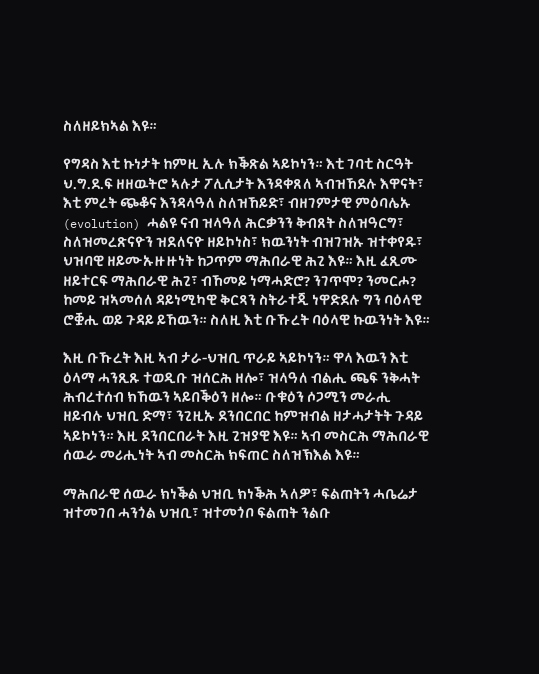ስለዘይክኣል እዩ።

የግዳስ እቲ ኩነታት ከምዚ ኢሉ ክቕጽል ኣይኮነን። እቲ ገባቲ ስርዓት ህ.ግ.ደ.ፍ ዘዘዉትሮ ኣሉታ ፖሊሲታት እንዳቀጸለ ኣብዝኸደሉ እዋናት፣ እቲ ምረት ጭቆና እንዳላዓለ ስለዝኸይድ፣ ብዘገምታዊ ምዕባሌኡ (evolution) ሓልዩ ናብ ዝላዓለ ሕርቃንን ቅብጸት ስለዝዓርግ፣ ስለዝመረጽናዮን ዝደለናዮ ዘይኮነስ፣ ክዉንነት ብዝገዝኡ ዝተቀየዱ፣ ህዝባዊ ዘይሙኡዙዙነት ከጋጥም ማሕበራዊ ሕጊ እዩ። እዚ ፈጺሙ ዘይተርፍ ማሕበራዊ ሕጊ፣ ብኸመይ ነማሓድሮ? ንገጥሞ? ንመርሖ? ከመይ ዝኣመሰለ ዳይነሚካዊ ቅርጻን ስትራተጂ ነዋድደሉ ግን ባዕላዊ ሮቛሒ ወይ ጉዳይ ይኸዉን። ስለዚ እቲ ቡኹረት ባዕላዊ ኩዉንነት እዩ።

እዚ ቡኹረት እዚ ኣብ ታራ-ህዝቢ ጥራይ ኣይኮነን። ዋላ እዉን እቲ ዕላማ ሓንጺጹ ተወዲቡ ዝሰርሕ ዘሎ፣ ዝላዓለ ብልሒ ጫፍ ንቅሓት ሕብረተሰብ ክኸዉን ኣይበቕዕን ዘሎ። ቡቁዕን ሶጋሚን መራሒ ዘይብሉ ህዝቢ ድማ፣ ንጊዚኡ ደንበርበር ከምዝብል ዘታሓታትት ጉዳይ ኣይኮነን። እዚ ደንበርበራት እዚ ጊዝያዊ እዩ። ኣብ መስርሕ ማሕበራዊ ሰዉራ መሪሒነት ኣብ መስርሕ ክፍጠር ስለዝኽእል እዩ።

ማሕበራዊ ሰዉራ ክነቕል ህዝቢ ክነቕሕ ኣለዎ፣ ፍልጠትን ሓቤሬታ ዝተመገበ ሓንጎል ህዝቢ፣ ዝተመጎቦ ፍልጠት ንልቡ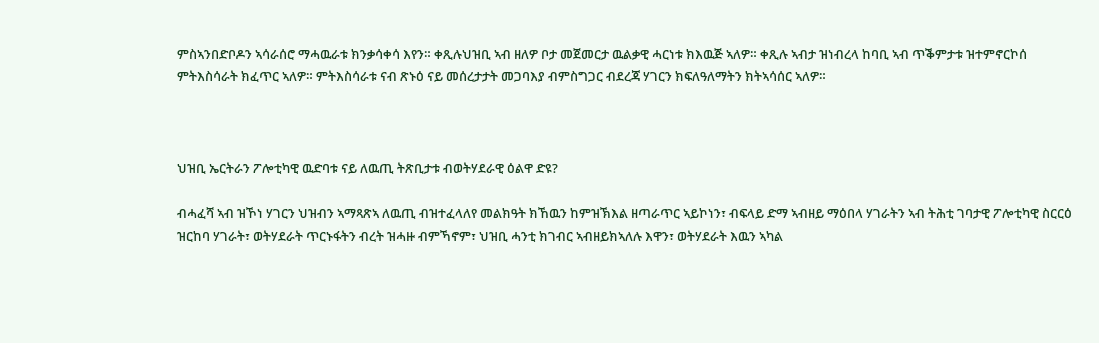ምስኣንበድቦዶን ኣሳራሰሮ ማሓዉራቱ ክንቃሳቀሳ እየን። ቀጺሉህዝቢ ኣብ ዘለዎ ቦታ መጀመርታ ዉልቃዊ ሓርነቱ ክእዉጅ ኣለዎ። ቀጺሉ ኣብታ ዝነብረላ ከባቢ ኣብ ጥቕምታቱ ዝተምኖርኮሰ ምትእስሳራት ክፈጥር ኣለዎ። ምትእስሳራቱ ናብ ጽኑዕ ናይ መሰረታታት መጋባእያ ብምስግጋር ብደረጃ ሃገርን ክፍለዓለማትን ክትኣሳሰር ኣለዎ።



ህዝቢ ኤርትራን ፖሎቲካዊ ዉድባቱ ናይ ለዉጢ ትጽቢታቱ ብወትሃደራዊ ዕልዋ ድዩ?

ብሓፈሻ ኣብ ዝኾነ ሃገርን ህዝብን ኣማጻጽኣ ለዉጢ ብዝተፈላለየ መልክዓት ክኸዉን ከምዝኽእል ዘጣራጥር ኣይኮነን፣ ብፍላይ ድማ ኣብዘይ ማዕበላ ሃገራትን ኣብ ትሕቲ ገባታዊ ፖሎቲካዊ ስርርዕ ዝርከባ ሃገራት፣ ወትሃደራት ጥርኑፋትን ብረት ዝሓዙ ብምኻኖም፣ ህዝቢ ሓንቲ ክገብር ኣብዘይክኣለሉ እዋን፣ ወትሃደራት እዉን ኣካል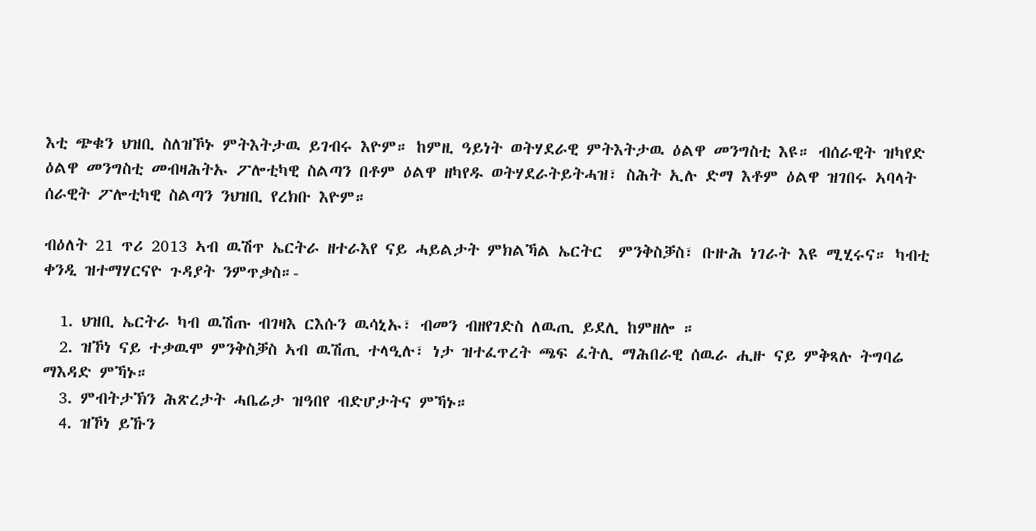እቲ ጭቁን ህዝቢ ስለዝኾኑ ምትእትታዉ ይገብሩ እዮም። ከምዚ ዓይነት ወትሃደራዊ ምትእትታዉ ዕልዋ መንግስቲ እዩ። ብሰራዊት ዝካየድ ዕልዋ መንግስቲ መብዛሕትኡ ፖሎቲካዊ ስልጣን በቶም ዕልዋ ዘካየዱ ወትሃደራትይትሓዝ፣ ስሕት ኢሉ ድማ እቶም ዕልዋ ዝገበሩ ኣባላት ሰራዊት ፖሎቲካዊ ስልጣን ንህዝቢ የረክቡ እዮም።

ብዕለት 21 ጥሪ 2013 ኣብ ዉሽጥ ኤርትራ ዘተራእየ ናይ ሓይልታት ምክልኻል ኤርትር  ምንቅስቓስ፣ ቡዙሕ ነገራት እዩ ሚሂሩና። ካብቲ ቀንዲ ዝተማሃርናዮ ጉዳያት ንምጥቃስ።-

  1. ህዝቢ ኤርትራ ካብ ዉሽጡ ብገዛእ ርእሱን ዉሳኒኡ፣ ብመን ብዘየገድስ ለዉጢ ይደሊ ከምዘሎ ።
  2. ዝኾነ ናይ ተቃዉሞ ምንቅስቓስ ኣብ ዉሽጢ ተላዒሉ፣ ነታ ዝተፈጥረት ጫፍ ፈትሊ ማሕበራዊ ሰዉራ ሒዙ ናይ ምቅጻሉ ትግባሬ ማእዳድ ምኻኑ።
  3. ምብትታኽን ሕጽረታት ሓቤሬታ ዝዓበየ ብድሆታትና ምኻኑ።
  4. ዝኾነ ይኹን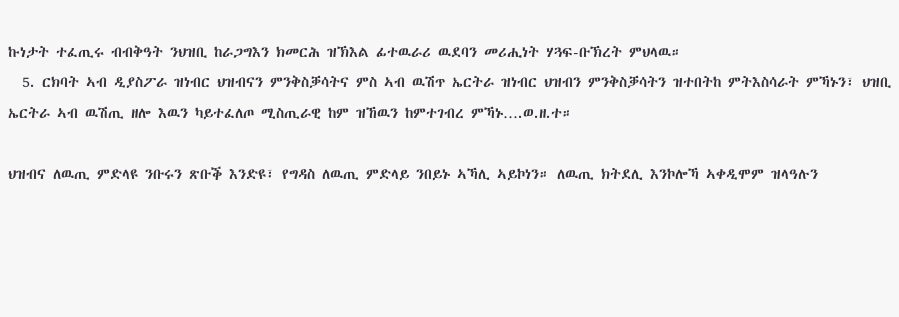ኩነታት ተፈጢሩ ብብቅዓት ንህዝቢ ከራጋግእን ክመርሕ ዝኽእል ፊተዉራሪ ዉደባን መሪሒነት ሃጓፍ-ቡኽረት ምህላዉ።
  5. ርክባት ኣብ ዲያስፖራ ዝነብር ህዝብናን ምንቅስቓሳትና ምስ ኣብ ዉሽጥ ኤርትራ ዝነብር ህዝብን ምንቅስቓሳትን ዝተበትከ ምትእስሳራት ምኻኑን፣ ህዝቢ ኤርትራ ኣብ ዉሽጢ ዘሎ እዉን ካይተፈለጦ ሚስጢራዊ ከም ዝኸዉን ከምተገብረ ምኻኑ….ወ.ዘ.ተ።

ህዝብና ለዉጢ ምድላዩ ንቡሩን ጽቡቕ እንድዩ፣ የግዳስ ለዉጢ ምድላይ ንበይኑ ኣኻሊ ኣይኮነን። ለዉጢ ክትደሊ እንኮሎኻ ኣቀዲሞም ዝላዓሉን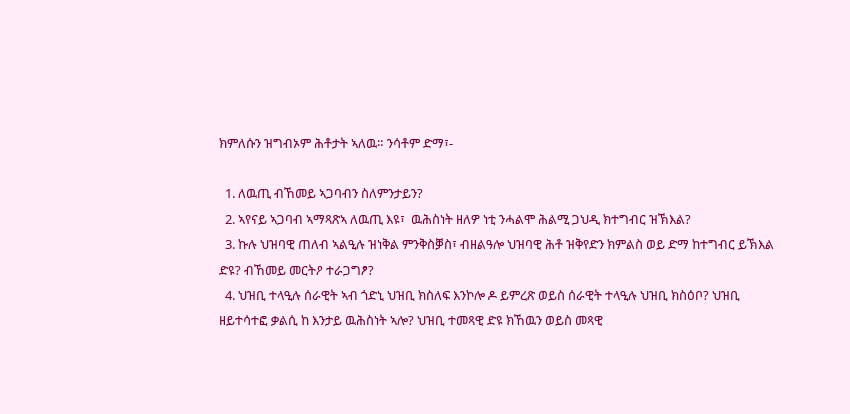ክምለሱን ዝግብኦም ሕቶታት ኣለዉ። ንሳቶም ድማ፣-

  1. ለዉጢ ብኸመይ ኣጋባብን ስለምንታይን?
  2. ኣየናይ ኣጋባብ ኣማጻጽኣ ለዉጢ እዩ፣  ዉሕስነት ዘለዎ ነቲ ንሓልሞ ሕልሚ ጋህዲ ክተግብር ዝኽእል?
  3. ኩሉ ህዝባዊ ጠለብ ኣልዒሉ ዝነቅል ምንቅስቓስ፣ ብዘልዓሎ ህዝባዊ ሕቶ ዝቅየድን ክምልስ ወይ ድማ ከተግብር ይኽእል ድዩ? ብኸመይ መርትዖ ተራጋግፆ?
  4. ህዝቢ ተላዒሉ ሰራዊት ኣብ ጎድኒ ህዝቢ ክስለፍ እንኮሎ ዶ ይምረጽ ወይስ ሰራዊት ተላዒሉ ህዝቢ ክስዕቦ? ህዝቢ ዘይተሳተፎ ቃልሲ ከ እንታይ ዉሕስነት ኣሎ? ህዝቢ ተመጻዊ ድዩ ክኸዉን ወይስ መጻዊ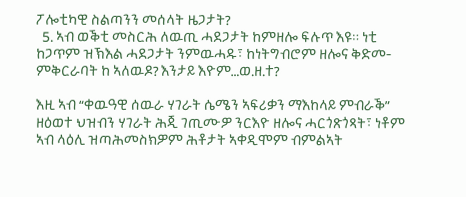ፖሎቲካዊ ስልጣንን መሰላት ዜጋታት?
  5. ኣብ ወቕቲ መስርሕ ለዉጢ ሓደጋታት ከምዘሎ ፍሉጥ እዩ። ነቲ ከጋጥም ዝኽእል ሓደጋታት ንምዉሓዱ፣ ከነትግብሮም ዘሎና ቅድመ-ምቅርራባት ከ ኣለዉዶ? እንታይ እዮም…ወ.ዘ.ተ?

እዚ ኣብ “ቀዉዓዊ ሰዉራ ሃገራት ሴሜን ኣፍሪቃን ማእከላይ ምብራቕ” ዘዕወተ ህዝብን ሃገራት ሕጂ ገጢሙዎ ንርእዮ ዘሎና ሓርጎጽጎጻት፣ ነቶም ኣብ ላዕሊ ዝጣሕመስክዎም ሕቶታት ኣቀዲሞም ብምልኣት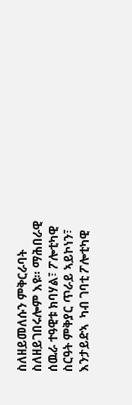ስለዘይመለሱን ምቅርራባት ስለዘይገበሩሎም እዩ። ማሕበራዊ ሰዉራ ተዓዊቱ ክባሃል፣ ፖሎቲካዊ ስርዓት ምቅያር ጥራይ ኣይኮነን፣ እንታይድኣ  ካብ ገባቲ ፖሎቲካዊ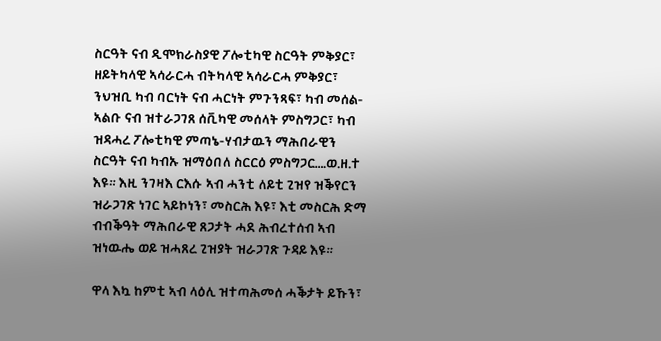ስርዓት ናብ ዲሞክራስያዊ ፖሎቲካዊ ስርዓት ምቅያር፣ ዘይትካላዊ ኣሳራርሓ ብትካላዊ ኣሳራርሓ ምቅያር፣ ንህዝቢ ካብ ባርነት ናብ ሓርነት ምጉንጻፍ፣ ካብ መሰል-ኣልቡ ናብ ዝተራጋገጸ ሰቪካዊ መሰላት ምስግጋር፣ ካብ ዝዳሓረ ፖሎቲካዊ ምጣኔ-ሃብታዉን ማሕበራዊን ስርዓት ናብ ካብኡ ዝማዕበለ ስርርዕ ምስግጋር….ወ.ዘ.ተ እዩ። እዚ ንገዛእ ርእሱ ኣብ ሓንቲ ለይቲ ጊዝየ ዝቕየርን ዝራጋገጽ ነገር ኣይኮነን፣ መስርሕ እዩ፣ እቲ መስርሕ ድማ ብብቕዓት ማሕበራዊ ጸጋታት ሓደ ሕብረተሰብ ኣብ ዝነዉሔ ወይ ዝሓጸረ ጊዝያት ዝራጋገጽ ጉዳይ እዩ።

ዋላ እኳ ከምቲ ኣብ ላዕሊ ዝተጣሕመሰ ሓቕታት ይኹን፣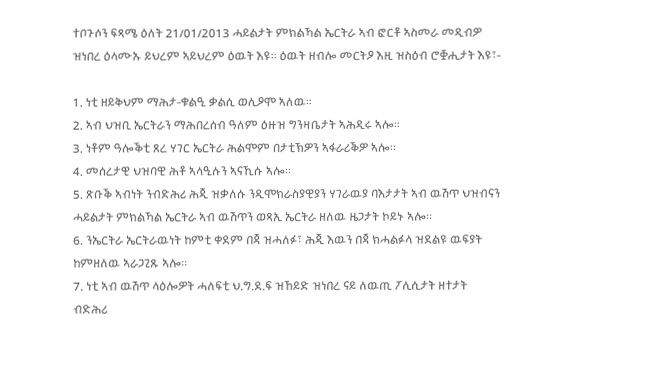ተቦጉሶን ፍጻሜ ዕለት 21/01/2013 ሓይልታት ምክልኻል ኤርትራ ኣብ ፎርቶ ኣስመራ መዲብዎ ዝነበረ ዕላሙኡ ይህረም ኣይህረም ዕዉት እዩ። ዕዉት ዘብሎ መርትዖ እዚ ዝስዕብ ሮቛሒታት እዩ፣-

1. ነቲ ዘይቅህም ማሕታ-ቁልዒ ቃልሲ ወሊዖሞ ኣለዉ።
2. ኣብ ህዝቢ ኤርትራን ማሕበረሰብ ዓለም ዕዙዝ ግንዛቤታት ኣሕዲሩ ኣሎ።
3. ነቶም ዓሎቕቲ ጸረ ሃገር ኤርትራ ሕልሞም በታቲኽዎን ኣፋራሪቕዎ ኣሎ።
4. መሰረታዊ ህዝባዊ ሕቶ ኣላዒሉን ኣናኺሱ ኣሎ።
5. ጽቡቕ ኣብነት ንብድሕሪ ሕጂ ዝቃለሱ ንዲሞክራስያዊያን ሃገራዉያ ባእታታት ኣብ ዉሽጥ ህዝብናን ሓይልታት ምክልኻል ኤርትራ ኣብ ዉሽጥን ወጻኢ ኤርትራ ዘለዉ ዜጋታት ኮይኑ ኣሎ።
6. ንኤርትራ ኤርትራዉነት ከምቲ ቀደም በጃ ዝሓለፉ፣ ሕጂ እዉን በጃ ክሓልፉላ ዝደልዩ ዉፍያት ከምዘለዉ ኣራጋጊጹ ኣሎ።
7. ነቲ ኣብ ዉሽጥ ላዕሎዎት ሓለፍቲ ህ.ግ.ደ.ፍ ዝኸይድ ዝነበረ ናይ ለዉጢ ፖሊሲታት ዘተታት ብድሕሪ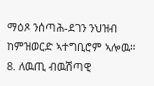ማዕጾ ንሰጣሕ-ደገን ንህዝብ ከምዝወርድ ኣተግቢሮም ኣሎዉ።
8. ለዉጢ ብዉሽጣዊ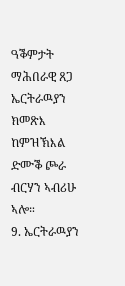ዓቕምታት ማሕበራዊ ጸጋ ኤርትራዉያን ክመጽእ ከምዝኽእል ድሙቕ ጮራ ብርሃን ኣብሪሁ ኣሎ።
9. ኤርትራዉያን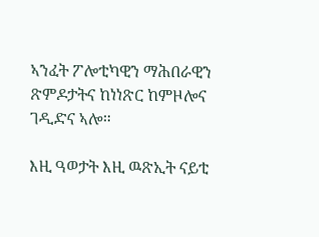ኣንፈት ፖሎቲካዊን ማሕበራዊን ጽምዶታትና ከነነጽር ከምዞሎና ገዲድና ኣሎ።

እዚ ዓወታት እዚ ዉጽኢት ናይቲ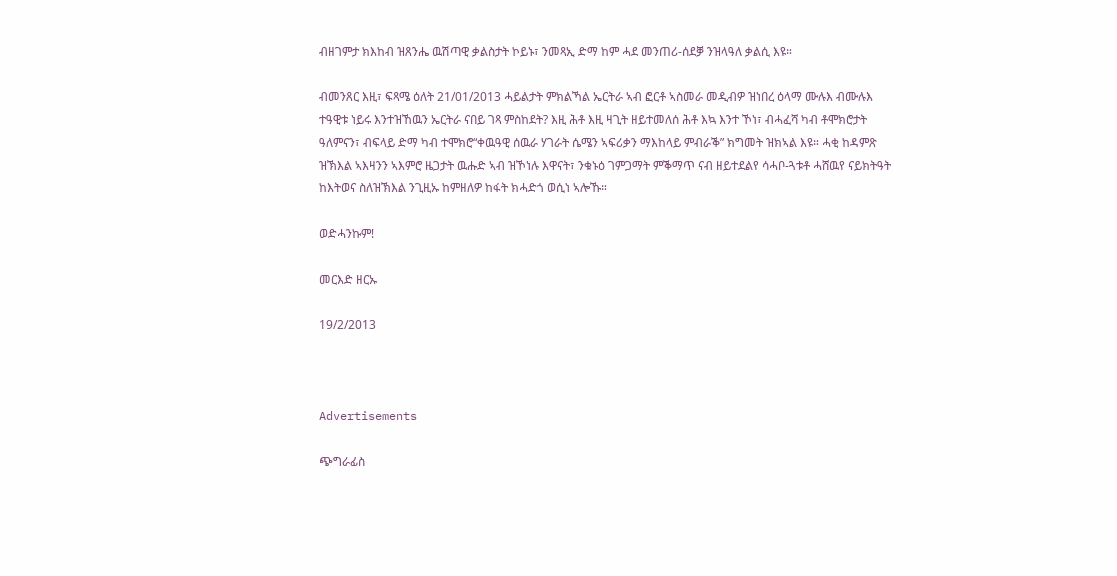ብዘገምታ ክእከብ ዝጸንሔ ዉሽጣዊ ቃልስታት ኮይኑ፣ ንመጻኢ ድማ ከም ሓደ መንጠሪ-ሰደቓ ንዝላዓለ ቃልሲ እዩ።

ብመንጸር እዚ፣ ፍጻሜ ዕለት 21/01/2013 ሓይልታት ምክልኻል ኤርትራ ኣብ ፎርቶ ኣስመራ መዲብዎ ዝነበረ ዕላማ ሙሉእ ብሙሉእ ተዓዊቱ ነይሩ እንተዝኸዉን ኤርትራ ናበይ ገጻ ምስከደት? እዚ ሕቶ እዚ ዛጊት ዘይተመለሰ ሕቶ እኳ እንተ ኾነ፣ ብሓፈሻ ካብ ቶሞክሮታት ዓለምናን፣ ብፍላይ ድማ ካብ ተሞክሮ“ቀዉዓዊ ሰዉራ ሃገራት ሴሜን ኣፍሪቃን ማእከላይ ምብራቕ” ክግመት ዝክኣል እዩ። ሓቂ ከዳምጽ ዝኽእል ኣእዛንን ኣእምሮ ዜጋታት ዉሑድ ኣብ ዝኾነሉ እዋናት፣ ንቁኑዕ ገምጋማት ምቕማጥ ናብ ዘይተደልየ ሳሓቦ-ጓቱቶ ሓሸዉየ ናይክትዓት ከእትወና ስለዝኽእል ንጊዚኡ ከምዘለዎ ከፋት ክሓድጎ ወሲነ ኣሎኹ።

ወድሓንኩም!

መርእድ ዘርኡ

19/2/2013



Advertisements

ጭግራፊስ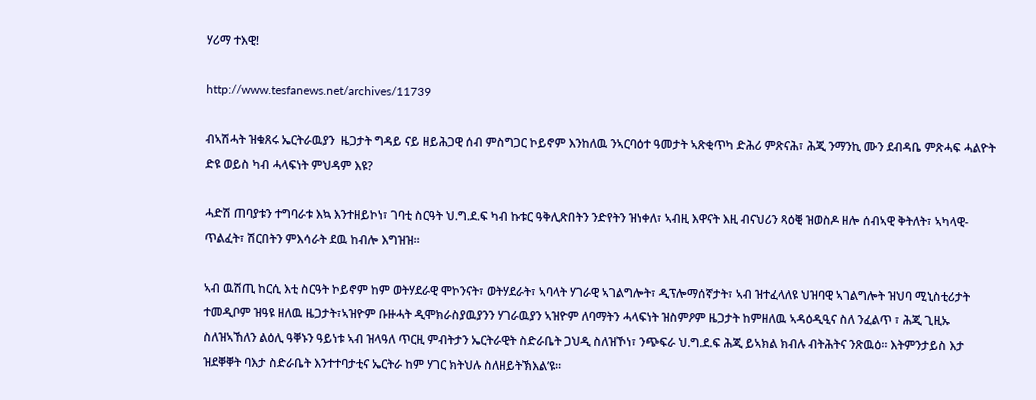ሃሪማ ተእዊ!

http://www.tesfanews.net/archives/11739

ብኣሽሓት ዝቁጸሩ ኤርትራዉያን  ዜጋታት ግዳይ ናይ ዘይሕጋዊ ሰብ ምስግጋር ኮይኖም እንከለዉ ንኣርባዕተ ዓመታት ኣጽቂጥካ ድሕሪ ምጽናሕ፣ ሕጂ ንማንኪ ሙን ደብዳቤ ምጽሓፍ ሓልዮት ድዩ ወይስ ካብ ሓላፍነት ምህዳም እዩ?

ሓድሽ ጠባያቱን ተግባራቱ እኳ እንተዘይኮነ፣ ገባቲ ስርዓት ህ.ግ.ደ.ፍ ካብ ኩቱር ዓቅሊጽበትን ንድየትን ዝነቀለ፣ ኣብዚ እዋናት እዚ ብናህሪን ጻዕቒ ዝወስዶ ዘሎ ሰብኣዊ ቅትለት፣ ኣካላዊ-ጥልፈት፣ ሽርበትን ምእሳራት ደዉ ከብሎ እግዝዝ።

ኣብ ዉሽጢ ከርሲ እቲ ስርዓት ኮይኖም ከም ወትሃደራዊ ሞኮንናት፣ ወትሃደራት፣ ኣባላት ሃገራዊ ኣገልግሎት፣ ዲፕሎማሰኛታት፣ ኣብ ዝተፈላለዩ ህዝባዊ ኣገልግሎት ዝህባ ሚኒስቲሪታት ተመዲቦም ዝዓዩ ዘለዉ ዜጋታት፣ኣዝዮም ቡዙሓት ዲሞክራስያዉያንን ሃገራዉያን ኣዝዮም ለባማትን ሓላፍነት ዝስምዖም ዜጋታት ከምዘለዉ ኣዳዕዲዒና ስለ ንፈልጥ ፣ ሕጂ ጊዚኡ ስለዝኣኸለን ልዕሊ ዓቐኑን ዓይነቱ ኣብ ዝላዓለ ጥርዚ ምብትታን ኤርትራዊት ስድራቤት ጋህዲ ስለዝኾነ፣ ንጭፍራ ህ.ግ.ደ.ፍ ሕጂ ይኣክል ክብሉ ብትሕትና ንጽዉዕ። እትምንታይስ እታ ዝደቐቐት ባእታ ስድራቤት እንተተባታቲና ኤርትራ ከም ሃገር ክትህሉ ስለዘይትኽእል’ዩ።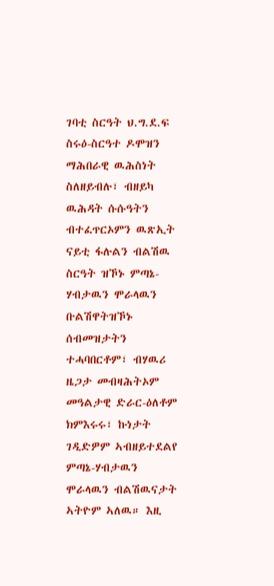ገባቲ ስርዓት ህ.ግ.ደ.ፍ ስሩዕ-ስርዓተ ዶሞዝን ማሕበራዊ ዉሕስነት ስለዘይብሉ፣ ብዘይካ ዉሕዳት ሱሱዓትን ብተፈጥርኦምን ዉጽኢት ናይቲ ፋሉልን ብልሽዉ ስርዓት ዝኾኑ ምጣኔ-ሃብታዉን ሞራላዉን ቡልሽዋትዝኾኑ ሰብመዝታትን ተሓባበርቶም፣ ብሃዉሪ ዜጋታ መብዛሕትኦም መዓልታዊ ድራር-ዕለቶም ክምእሩሩ፣ ኩነታት ገዲድዎም ኣብዘይተደልየ ምጣኔ-ሃብታዉን ሞራላዉን ብልሽዉናታት ኣትዮም ኣለዉ። እዚ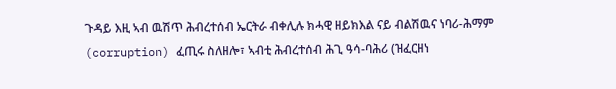ጉዳይ እዚ ኣብ ዉሽጥ ሕብረተሰብ ኤርትራ ብቀሊሉ ክሓዊ ዘይክእል ናይ ብልሽዉና ነባሪ-ሕማም (corruption) ፈጢሩ ስለዘሎ፣ ኣብቲ ሕብረተሰብ ሕጊ ዓሳ-ባሕሪ (ዝፈርዘነ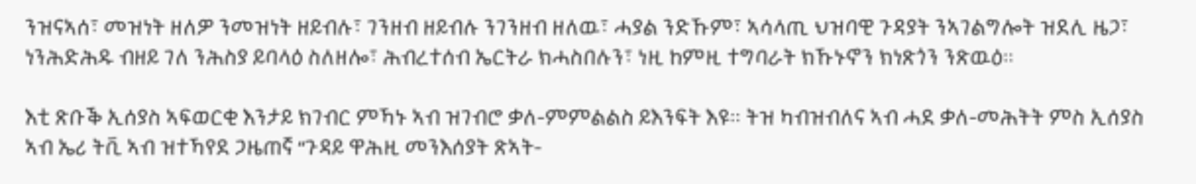ንዝናኣሰ፣ መዝነት ዘለዎ ንመዝነት ዘይብሉ፣ ገንዘብ ዘይብሉ ንገንዘብ ዘለዉ፣ ሓያል ንድኹም፣ ኣሳላጢ ህዝባዊ ጉዳያት ንኣገልግሎት ዝደሊ ዜጋ፣ ነንሕድሕዱ ብዘይ ገለ ንሕስያ ይባላዕ ስለዘሎ፣ ሕብረተሰብ ኤርትራ ክሓስበሉን፣ ነዚ ከምዚ ተግባራት ክኹኑኖን ክነጽጎን ንጽዉዕ።

እቲ ጽቡቕ ኢሰያስ ኣፍወርቂ እንታይ ክገብር ምኻኑ ኣብ ዝገብሮ ቃለ-ምምልልስ ይእንፍት እዩ። ትዝ ካብዝብለና ኣብ ሓደ ቃለ-መሕትት ምስ ኢሰያስ ኣብ ኤሪ ትቪ ኣብ ዝተኻየደ ጋዜጠኛ “ጉዳይ ዋሕዚ መንእሰያት ጽኣት-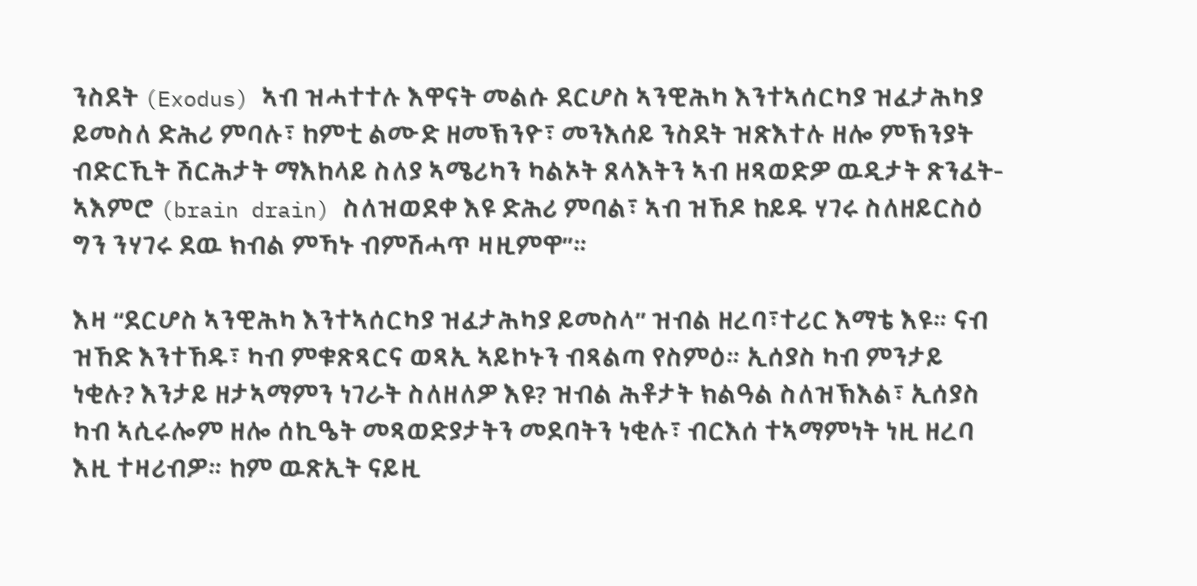ንስደት (Exodus) ኣብ ዝሓተተሉ እዋናት መልሱ ደርሆስ ኣንዊሕካ እንተኣሰርካያ ዝፈታሕካያ ይመስለ ድሕሪ ምባሉ፣ ከምቲ ልሙድ ዘመኽንዮ፣ መንእሰይ ንስደት ዝጽእተሉ ዘሎ ምኽንያት ብድርኺት ሽርሕታት ማእከላይ ስለያ ኣሜሪካን ካልኦት ጸላእትን ኣብ ዘጻወድዎ ዉዲታት ጽንፈት-ኣእምሮ (brain drain) ስለዝወደቀ እዩ ድሕሪ ምባል፣ ኣብ ዝኸዶ ከይዱ ሃገሩ ስለዘይርስዕ ግን ንሃገሩ ደዉ ክብል ምኻኑ ብምሽሓጥ ዛዚምዋ”።

እዛ “ደርሆስ ኣንዊሕካ እንተኣሰርካያ ዝፈታሕካያ ይመስላ” ዝብል ዘረባ፣ተሪር እማቴ እዩ። ናብ ዝኸድ እንተኸዱ፣ ካብ ምቁጽጻርና ወጻኢ ኣይኮኑን ብጻልጣ የስምዕ። ኢሰያስ ካብ ምንታይ ነቂሉ? እንታይ ዘታኣማምን ነገራት ስለዘለዎ እዩ? ዝብል ሕቶታት ክልዓል ስለዝኽእል፣ ኢሰያስ ካብ ኣሲሩሎም ዘሎ ሰኪዔት መጻወድያታትን መደባትን ነቂሉ፣ ብርእሰ ተኣማምነት ነዚ ዘረባ እዚ ተዛሪብዎ። ከም ዉጽኢት ናይዚ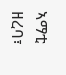ኣማቲ ዘረባ፣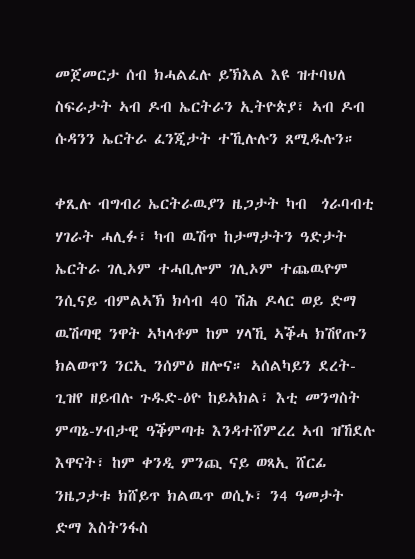መጀመርታ ሰብ ክሓልፈሉ ይኽእል እዩ ዝተባህለ ስፍራታት ኣብ ዶብ ኤርትራን ኢትዮጵያ፣ ኣብ ዶብ ሱዳንን ኤርትራ ፈንጂታት ተኺሉሉን ጸሚዱሉን።

ቀጺሉ ብግብሪ ኤርትራዉያን ዜጋታት ካብ  ጎራባብቲ ሃገራት ሓሊፉ፣ ካብ ዉሽጥ ከታማታትን ዓድታት ኤርትራ ገሊኦም ተሓቢሎም ገሊኦም ተጨዉዮም ንሲናይ ብምልኣኽ ክሳብ 40 ሽሕ ዶላር ወይ ድማ ዉሽጣዊ ንዋት ኣካላቶም ከም ሃላኺ ኣቕሓ ክሽየጡን ክልወጥን ንርኢ ንሰምዕ ዘሎና። ኣሰልካይን ደረት-ጊዝየ ዘይብሉ ጉዱድ-ዕዮ ከይኣክል፣ እቲ መንግስት ምጣኔ-ሃብታዊ ዓቕምጣቱ እንዳተሸምረረ ኣብ ዝኸደሉ እዋናት፣ ከም ቀንዲ ምንጪ ናይ ወጻኢ ሸርፊ ንዜጋታቱ ክሸይጥ ክልዉጥ ወሲኑ፣ ን4 ዓመታት ድማ እስትንፋስ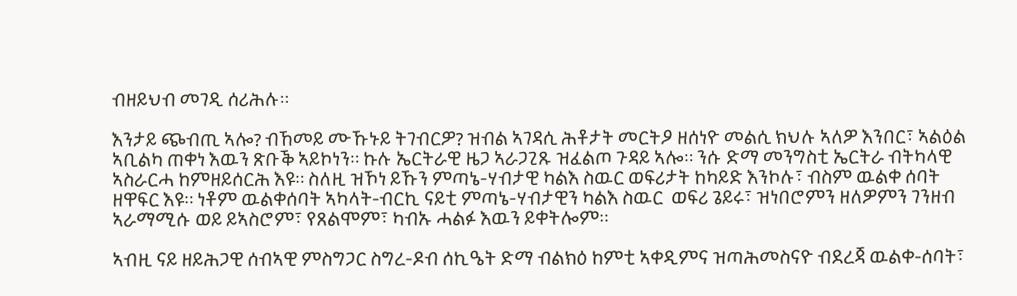ብዘይህብ መገዲ ሰሪሕሉ።

እንታይ ጭብጢ ኣሎ? ብኸመይ ሙኹኑይ ትገብርዎ? ዝብል ኣገዳሲ ሕቶታት መርትዖ ዘሰነዮ መልሲ ክህሉ ኣለዎ እንበር፣ ኣልዕል ኣቢልካ ጠቀነ እዉን ጽቡቕ ኣይኮነን። ኩሉ ኤርትራዊ ዜጋ ኣራጋጊጹ ዝፈልጦ ጉዳይ ኣሎ። ንሱ ድማ መንግስቲ ኤርትራ ብትካላዊ ኣስራርሓ ከምዘይሰርሕ እዩ። ስለዚ ዝኾነ ይኹን ምጣኔ-ሃብታዊ ካልእ ስዉር ወፍሪታት ከካይድ እንኮሉ፣ ብስም ዉልቀ ሰባት ዘዋፍር እዩ። ነቶም ዉልቀሰባት ኣካላት-ብርኪ ናይቲ ምጣኔ-ሃብታዊን ካልእ ስዉር  ወፍሪ ጌይሩ፣ ዝነበሮምን ዘለዎምን ገንዘብ ኣራማሚሱ ወይ ይኣስሮም፣ የጸልሞም፣ ካብኡ ሓልፉ እዉን ይቀትሎም።

ኣብዚ ናይ ዘይሕጋዊ ሰብኣዊ ምስግጋር ስግረ-ዶብ ሰኪዔት ድማ ብልክዕ ከምቲ ኣቀዲምና ዝጣሕመስናዮ ብደረጃ ዉልቀ-ሰባት፣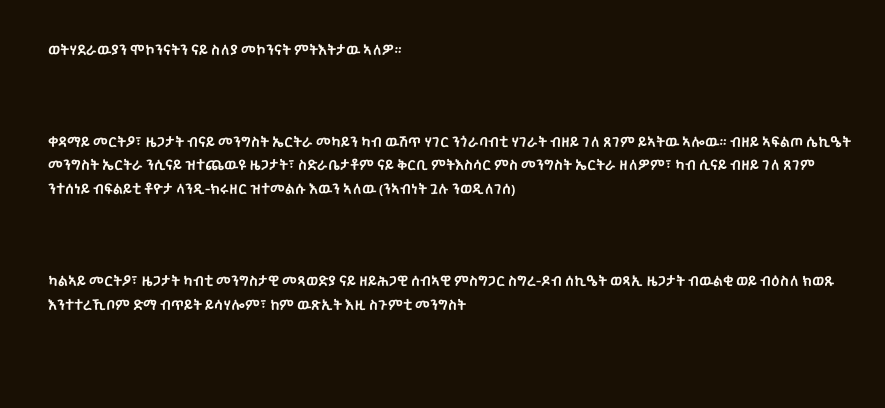ወትሃደራዉያን ሞኮንናትን ናይ ስለያ መኮንናት ምትእትታዉ ኣለዎ።



ቀዳማይ መርትዖ፣ ዜጋታት ብናይ መንግስት ኤርትራ መካይን ካብ ዉሽጥ ሃገር ንጎራባብቲ ሃገራት ብዘይ ገለ ጸገም ይኣትዉ ኣሎዉ። ብዘይ ኣፍልጦ ሴኪዔት መንግስት ኤርትራ ንሲናይ ዝተጨዉዩ ዜጋታት፣ ስድራቤታቶም ናይ ቅርቢ ምትእስሳር ምስ መንግስት ኤርትራ ዘለዎም፣ ካብ ሲናይ ብዘይ ገለ ጸገም ንተሰነይ ብፍልይቲ ቶዮታ ላንዲ-ክሩዘር ዝተመልሱ እዉን ኣለዉ (ንኣብነት ጓሉ ንወዲለገሰ)



ካልኣይ መርትዖ፣ ዜጋታት ካብቲ መንግስታዊ መጻወድያ ናይ ዘይሕጋዊ ሰብኣዊ ምስግጋር ስግረ-ዶብ ሰኪዔት ወጻኢ ዜጋታት ብዉልቂ ወይ ብዕስለ ክወጹ እንተተረኺቦም ድማ ብጥይት ይሳሃሎም፣ ከም ዉጽኢት እዚ ስጉምቲ መንግስት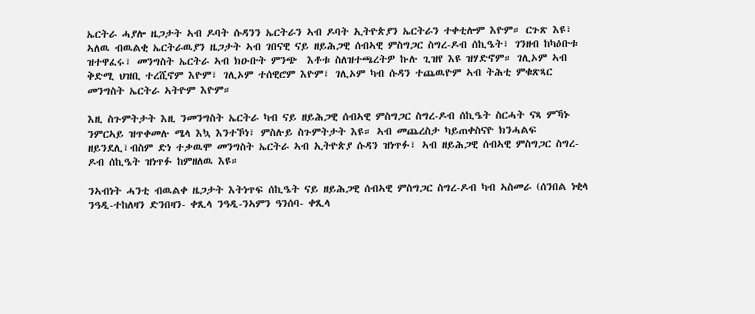ኤርትራ ሓያሎ ዜጋታት ኣብ ዶባት ሱዳንን ኤርትራን ኣብ ዶባት ኢትዮጵያን ኤርትራን ተቀቲሎም እዮም። ርጉጽ እዩ፣ ኣለዉ ብዉልቂ ኤርትራዉያን ዜጋታት ኣብ ገበናዊ ናይ ዘይሕጋዊ ሰብኣዊ ምስግጋር ስግረ-ዶብ ሰኪዔት፣ ገንዘብ ከካዕቡቱ ዝተዋፈሩ፣ መንግስት ኤርትራ ኣብ ክዑቡት ምንጭ  እቶቱ ስለዝተጫረትዎ ኩሉ ጊዝየ እዩ ዝሃድኖም። ገሊኦም ኣብ ቅድሚ ህዝቢ ተረሺኖም እዮም፣ ገሊኦም ተሰዊሮም እዮም፣ ገሊኦም ካብ ሱዳን ተጨዉዮም ኣብ ትሕቲ ምቁጽጻር መንግስት ኤርትራ ኣትዮም እዮም።

እዚ ስጉምትታት እዚ ንመንግስት ኤርትራ ካብ ናይ ዘይሕጋዊ ሰብኣዊ ምስግጋር ስግረ-ዶብ ሰኪዔት ስርሓት ናጻ ምኻኑ ንምርኣይ ዝጥቀመሉ ሜላ እኳ እንተኾነ፣ ምስሉይ ስጉምትታት እዩ። ኣብ መጨረስታ ካይጠቀስናዮ ክንሓልፍ ዘይንደሊ፣ብስም ድነ ተቃዉሞ መንግስት ኤርትራ ኣብ ኢትዮጵያ ሱዳን ዝነጥፉ፣ ኣብ ዘይሕጋዊ ሰብኣዊ ምስግጋር ስግረ-ዶብ ሰኪዔት ዝነጥፉ ከምዘለዉ እዩ።

ንኣብነት ሓንቲ ብዉልቀ ዜጋታት እትነጥፍ ሰኪዔት ናይ ዘይሕጋዊ ሰብኣዊ ምስግጋር ስግረ-ዶብ ካብ ኣስመራ (ሰንበል ነቂላ ንዓዲ-ተከለዛን ድንበዛን- ቀጺላ ንዓዲ-ንኣምን ዓንሰባ- ቀጺላ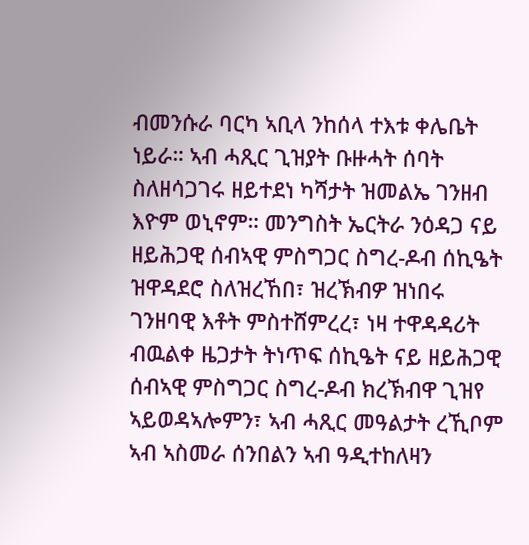ብመንሱራ ባርካ ኣቢላ ንከሰላ ተእቱ ቀሌቤት ነይራ። ኣብ ሓጺር ጊዝያት ቡዙሓት ሰባት ስለዘሳጋገሩ ዘይተደነ ካሻታት ዝመልኤ ገንዘብ እዮም ወኒኖም። መንግስት ኤርትራ ንዕዳጋ ናይ ዘይሕጋዊ ሰብኣዊ ምስግጋር ስግረ-ዶብ ሰኪዔት ዝዋዳደሮ ስለዝረኸበ፣ ዝረኽብዎ ዝነበሩ ገንዘባዊ እቶት ምስተሸምረረ፣ ነዛ ተዋዳዳሪት ብዉልቀ ዜጋታት ትነጥፍ ሰኪዔት ናይ ዘይሕጋዊ ሰብኣዊ ምስግጋር ስግረ-ዶብ ክረኽብዋ ጊዝየ ኣይወዳኣሎምን፣ ኣብ ሓጺር መዓልታት ረኺቦም ኣብ ኣስመራ ሰንበልን ኣብ ዓዲተከለዛን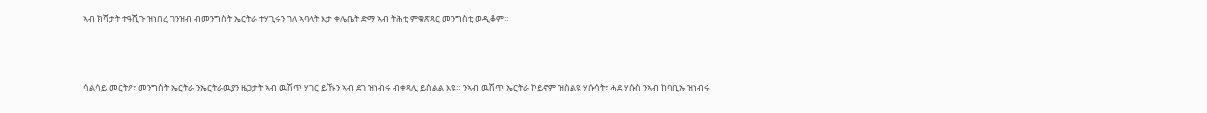ኣብ ክሻታት ተዓሺጉ ዝነበረ ገንዝብ ብመንግስት ኤርትራ ተሃጊሩን ገለ ኣባላት እታ ቀሌቤት ድማ ኣብ ትሕቲ ምቁጽጻር መንግስቲ ወዲቆም።



ሳልሳይ መርትዖ፣ መንግስት ኤርትራ ንኤርትራዉያን ዜጋታት ኣብ ዉሽጥ ሃገር ይኹን ኣብ ደገ ዝነብሩ ብቀጻሊ ይስልል እዩ። ንኣብ ዉሽጥ ኤርትራ ኮይኖም ዝስልዩ ሃሱሳት፣ ሓደ ሃሱስ ንኣብ ከባቢኡ ዝነብሩ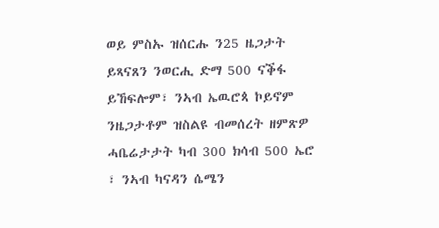ወይ ምስኡ ዝሰርሑ ን25 ዜጋታት ይጻናጸን ንወርሒ ድማ 500 ናቕፋ ይኸፍሎም፣ ንኣብ ኤዉሮጳ ኮይኖም ንዜጋታቶም ዝስልዩ ብመሰረት ዘምጽዎ ሓቤሬታታት ካብ 300 ክሳብ 500 ኤሮ ፣ ንኣብ ካናዳን ሴሜን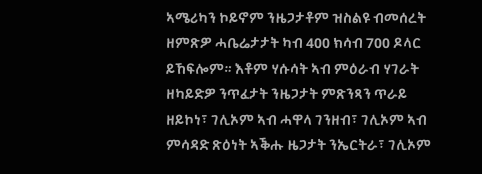ኣሜሪካን ኮይኖም ንዜጋታቶም ዝስልዩ ብመሰረት ዘምጽዎ ሓቤሬታታት ካብ 400 ክሳብ 700 ዶላር ይኸፍሎም። እቶም ሃሱሳት ኣብ ምዕራብ ሃገራት ዘካይድዎ ንጥፈታት ንዜጋታት ምጽንጻን ጥራይ ዘይኮነ፣ ገሊኦም ኣብ ሓዋላ ገንዘብ፣ ገሊኦም ኣብ ምሳዳድ ጽዕነት ኣቕሑ ዜጋታት ንኤርትራ፣ ገሊኦም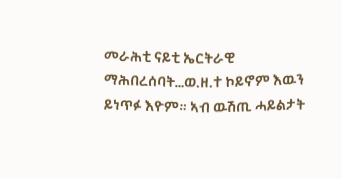መራሕቲ ናይቲ ኤርትራዊ ማሕበረሰባት…ወ.ዘ.ተ ኮይኖም እዉን ይነጥፉ እዮም። ኣብ ዉሽጢ ሓይልታት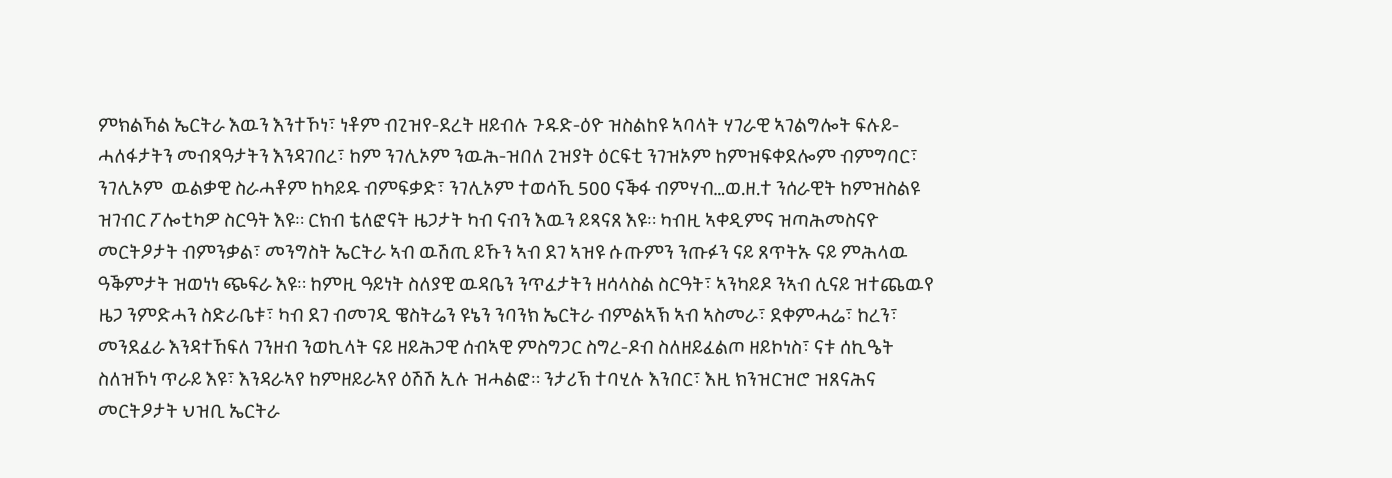ምክልኻል ኤርትራ እዉን እንተኾነ፣ ነቶም ብጊዝየ-ደረት ዘይብሉ ጉዱድ-ዕዮ ዝስልከዩ ኣባላት ሃገራዊ ኣገልግሎት ፍሉይ-ሓለፋታትን መብጻዓታትን እንዳገበረ፣ ከም ንገሊኦም ንዉሕ-ዝበለ ጊዝያት ዕርፍቲ ንገዝኦም ከምዝፍቀደሎም ብምግባር፣ ንገሊኦም  ዉልቃዊ ስራሓቶም ከካይዱ ብምፍቃድ፣ ንገሊኦም ተወሳኺ 500 ናቕፋ ብምሃብ…ወ.ዘ.ተ ንሰራዊት ከምዝስልዩ ዝገብር ፖሎቲካዎ ስርዓት እዩ። ርክብ ቴለፎናት ዜጋታት ካብ ናብን እዉን ይጻናጸ እዩ። ካብዚ ኣቀዲምና ዝጣሕመስናዮ መርትዖታት ብምንቃል፣ መንግስት ኤርትራ ኣብ ዉሽጢ ይኹን ኣብ ደገ ኣዝዩ ሱጡምን ንጡፉን ናይ ጸጥትኡ ናይ ምሕላዉ ዓቕምታት ዝወነነ ጭፍራ እዩ። ከምዚ ዓይነት ስለያዊ ዉዳቤን ንጥፈታትን ዘሳላስል ስርዓት፣ ኣንካይዶ ንኣብ ሲናይ ዝተጨዉየ ዜጋ ንምድሓን ስድራቤቱ፣ ካብ ደገ ብመገዲ ዌስትሬን ዩኔን ንባንክ ኤርትራ ብምልኣኽ ኣብ ኣስመራ፣ ደቀምሓሬ፣ ከረን፣ መንደፈራ እንዳተኸፍለ ገንዘብ ንወኪላት ናይ ዘይሕጋዊ ሰብኣዊ ምስግጋር ስግረ-ዶብ ስለዘይፈልጦ ዘይኮነስ፣ ናቱ ሰኪዔት ስለዝኾነ ጥራይ እዩ፣ እንዳራኣየ ከምዘይራኣየ ዕሽሽ ኢሉ ዝሓልፎ። ንታሪኽ ተባሂሉ እንበር፣ እዚ ክንዝርዝሮ ዝጸናሕና መርትዖታት ህዝቢ ኤርትራ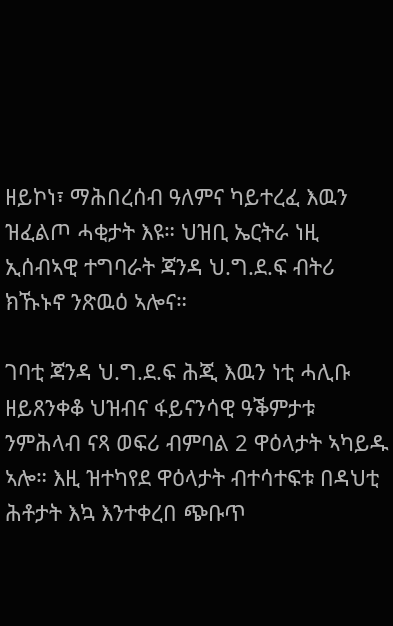ዘይኮነ፣ ማሕበረሰብ ዓለምና ካይተረፈ እዉን ዝፈልጦ ሓቂታት እዩ። ህዝቢ ኤርትራ ነዚ ኢሰብኣዊ ተግባራት ጃንዳ ህ.ግ.ደ.ፍ ብትሪ ክኹኑኖ ንጽዉዕ ኣሎና።

ገባቲ ጃንዳ ህ.ግ.ደ.ፍ ሕጂ እዉን ነቲ ሓሊቡ ዘይጸንቀቆ ህዝብና ፋይናንሳዊ ዓቕምታቱ ንምሕላብ ናጻ ወፍሪ ብምባል 2 ዋዕላታት ኣካይዱ ኣሎ። እዚ ዝተካየደ ዋዕላታት ብተሳተፍቱ በዳህቲ ሕቶታት እኳ እንተቀረበ ጭቡጥ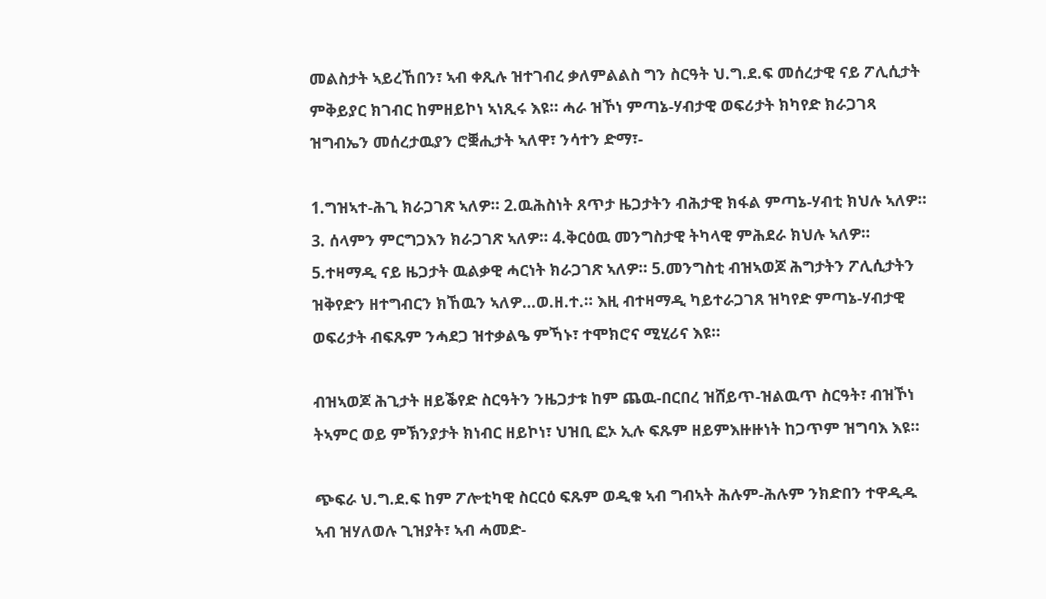መልስታት ኣይረኸበን፣ ኣብ ቀጺሉ ዝተገብረ ቃለምልልስ ግን ስርዓት ህ.ግ.ደ.ፍ መሰረታዊ ናይ ፖሊሲታት ምቅይያር ክገብር ከምዘይኮነ ኣነጺሩ እዩ። ሓራ ዝኾነ ምጣኔ-ሃብታዊ ወፍሪታት ክካየድ ክራጋገጻ ዝግብኤን መሰረታዉያን ሮቛሒታት ኣለዋ፣ ንሳተን ድማ፣-

1.ግዝኣተ-ሕጊ ክራጋገጽ ኣለዎ። 2.ዉሕስነት ጸጥታ ዜጋታትን ብሕታዊ ክፋል ምጣኔ-ሃብቲ ክህሉ ኣለዎ። 3. ሰላምን ምርግጋእን ክራጋገጽ ኣለዎ። 4.ቅርዕዉ መንግስታዊ ትካላዊ ምሕደራ ክህሉ ኣለዎ። 5.ተዛማዲ ናይ ዜጋታት ዉልቃዊ ሓርነት ክራጋገጽ ኣለዎ። 5.መንግስቲ ብዝኣወጆ ሕግታትን ፖሊሲታትን ዝቅየድን ዘተግብርን ክኸዉን ኣለዎ…ወ.ዘ.ተ.። እዚ ብተዛማዲ ካይተራጋገጸ ዝካየድ ምጣኔ-ሃብታዊ ወፍሪታት ብፍጹም ንሓደጋ ዝተቃልዔ ምኻኑ፣ ተሞክሮና ሚሂሪና እዩ።

ብዝኣወጆ ሕጊታት ዘይቕየድ ስርዓትን ንዜጋታቱ ከም ጨዉ-በርበረ ዝሸይጥ-ዝልዉጥ ስርዓት፣ ብዝኾነ ትኣምር ወይ ምኽንያታት ክነብር ዘይኮነ፣ ህዝቢ ፎኦ ኢሉ ፍጹም ዘይምእዙዙነት ከጋጥም ዝግባእ እዩ።

ጭፍራ ህ.ግ.ደ.ፍ ከም ፖሎቲካዊ ስርርዕ ፍጹም ወዲቁ ኣብ ግብኣት ሕሉም-ሕሉም ንክድበን ተዋዲዱ ኣብ ዝሃለወሉ ጊዝያት፣ ኣብ ሓመድ-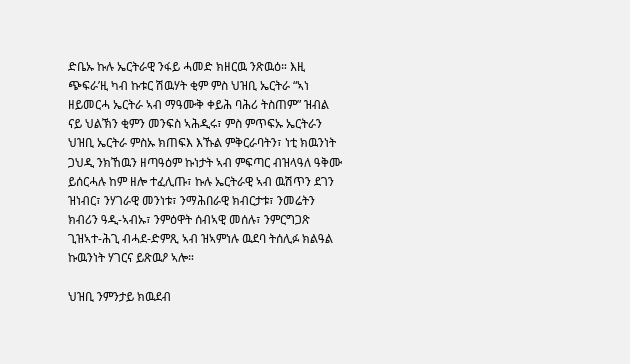ድቤኡ ኩሉ ኤርትራዊ ንፋይ ሓመድ ክዘርዉ ንጽዉዕ። እዚ ጭፍራ’ዚ ካብ ኩቱር ሽዉሃት ቂም ምስ ህዝቢ ኤርትራ “ኣነ ዘይመርሓ ኤርትራ ኣብ ማዓሙቅ ቀይሕ ባሕሪ ትስጠም” ዝብል ናይ ህልኽን ቂምን መንፍስ ኣሕዲሩ፣ ምስ ምጥፍኡ ኤርትራን ህዝቢ ኤርትራ ምስኡ ክጠፍእ እኹል ምቅርራባትን፣ ነቲ ክዉንነት ጋህዲ ንክኸዉን ዘጣዓዕም ኩነታት ኣብ ምፍጣር ብዝላዓለ ዓቅሙ ይሰርሓሉ ከም ዘሎ ተፈሊጡ፣ ኩሉ ኤርትራዊ ኣብ ዉሽጥን ደገን ዝነብር፣ ንሃገራዊ መንነቱ፣ ንማሕበራዊ ክብርታቱ፣ ንመሬትን ክብሪን ዓዲ-ኣብኡ፣ ንምዕዋት ሰብኣዊ መሰሉ፣ ንምርግጋጽ ጊዝኣተ-ሕጊ ብሓደ-ድምጺ ኣብ ዝኣምነሉ ዉደባ ትሰሊፉ ክልዓል ኩዉንነት ሃገርና ይጽዉዖ ኣሎ።

ህዝቢ ንምንታይ ክዉደብ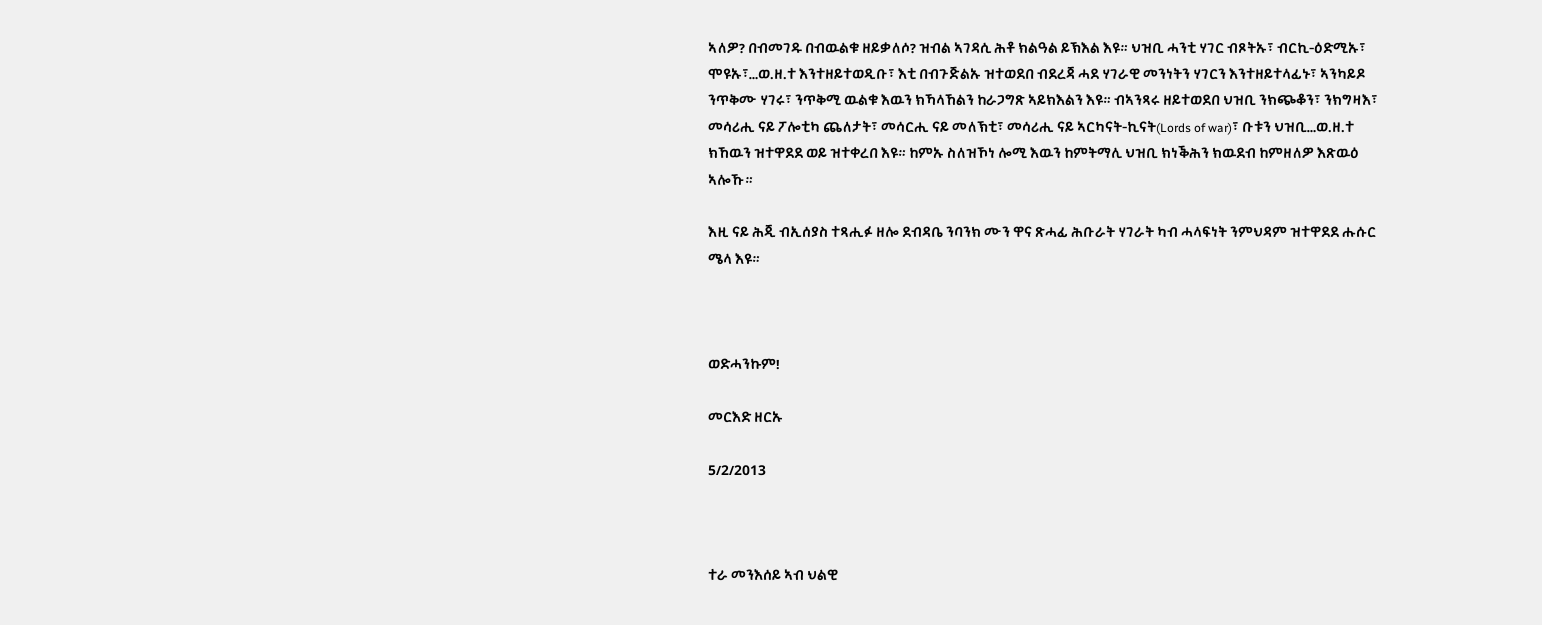ኣለዎ? በብመገዱ በብዉልቁ ዘይቃለሶ? ዝብል ኣገዳሲ ሕቶ ክልዓል ይኽእል እዩ። ህዝቢ ሓንቲ ሃገር ብጾትኡ፣ ብርኪ-ዕድሚኡ፣ ሞዩኡ፣…ወ.ዘ.ተ እንተዘይተወዲቡ፣ እቲ በብጉጅልኡ ዝተወደበ ብደረጃ ሓደ ሃገራዊ መንነትን ሃገርን እንተዘይተላፊኑ፣ ኣንካይዶ ንጥቅሙ ሃገሩ፣ ንጥቅሚ ዉልቁ እዉን ክኻላኸልን ከራጋግጽ ኣይክእልን እዩ። ብኣንጻሩ ዘይተወደበ ህዝቢ ንክጭቆን፣ ንክግዛእ፣ መሳሪሒ ናይ ፖሎቲካ ጨለታት፣ መሳርሒ ናይ መለኽቲ፣ መሳሪሒ ናይ ኣርካናት-ኪናት(Lords of war)፣ ቡቱን ህዝቢ…ወ.ዘ.ተ ክኸዉን ዝተዋደደ ወይ ዝተቀረበ እዩ። ከምኡ ስለዝኾነ ሎሚ እዉን ከምትማሊ ህዝቢ ክነቕሕን ክዉደብ ከምዘለዎ እጽዉዕ ኣሎኹ።

እዚ ናይ ሕጂ ብኢሰያስ ተጻሒፉ ዘሎ ደብዳቤ ንባንክ ሙን ዋና ጽሓፊ ሕቡራት ሃገራት ካብ ሓላፍነት ንምህዳም ዝተዋደደ ሑሱር ሜላ እዩ።



ወድሓንኩም!

መርእድ ዘርኡ

5/2/2013



ተራ መንእሰይ ኣብ ህልዊ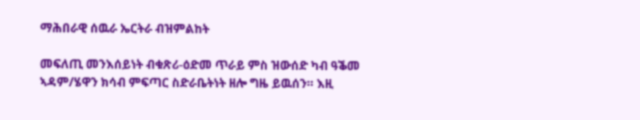ማሕበራዊ ሰዉራ ኤርትራ ብዝምልከት

መፍለጢ መንእሰይነት ብቁጽሪ-ዕድመ ጥራይ ምስ ዝውሰድ ካብ ዓቕመ ኣዳም/ሄዋን ክሳብ ምፍጣር ስድራቤትነት ዘሎ ግዜ ይዉሰን። እዚ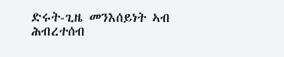ድሩት-ጊዜ መንእሰይነት ኣብ ሕብረተሰብ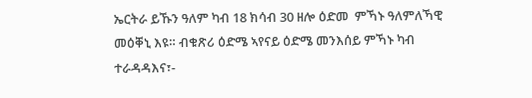ኤርትራ ይኹን ዓለም ካብ 18 ክሳብ 30 ዘሎ ዕድመ  ምኻኑ ዓለምለኻዊ መዕቐኒ እዩ። ብቁጽሪ ዕድሜ ኣየናይ ዕድሜ መንእሰይ ምኻኑ ካብ ተራዳዳእና፣-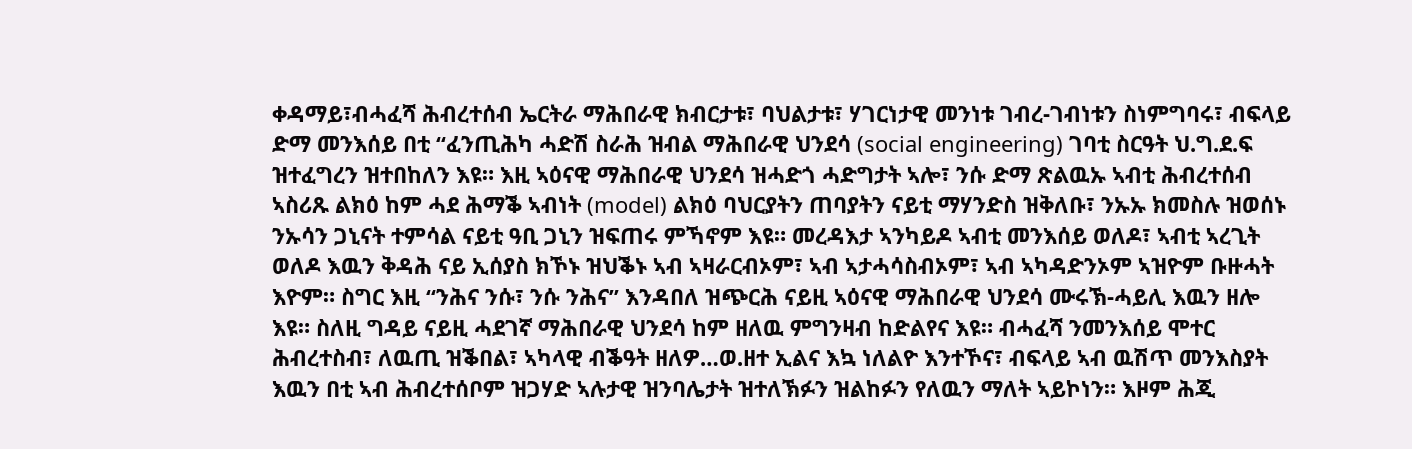ቀዳማይ፣ብሓፈሻ ሕብረተሰብ ኤርትራ ማሕበራዊ ክብርታቱ፣ ባህልታቱ፣ ሃገርነታዊ መንነቱ ገብረ-ገብነቱን ስነምግባሩ፣ ብፍላይ ድማ መንእሰይ በቲ “ፈንጢሕካ ሓድሽ ስራሕ ዝብል ማሕበራዊ ህንደሳ (social engineering) ገባቲ ስርዓት ህ.ግ.ደ.ፍ ዝተፈግረን ዝተበከለን እዩ። እዚ ኣዕናዊ ማሕበራዊ ህንደሳ ዝሓድጎ ሓድግታት ኣሎ፣ ንሱ ድማ ጽልዉኡ ኣብቲ ሕብረተሰብ ኣስሪጹ ልክዕ ከም ሓደ ሕማቕ ኣብነት (model) ልክዕ ባህርያትን ጠባያትን ናይቲ ማሃንድስ ዝቅለቡ፣ ንኡኡ ክመስሉ ዝወሰኑ ንኡሳን ጋኒናት ተምሳል ናይቲ ዓቢ ጋኒን ዝፍጠሩ ምኻኖም እዩ። መረዳእታ ኣንካይዶ ኣብቲ መንእሰይ ወለዶ፣ ኣብቲ ኣረጊት ወለዶ እዉን ቅዳሕ ናይ ኢሰያስ ክኾኑ ዝህቕኑ ኣብ ኣዛራርብኦም፣ ኣብ ኣታሓሳስብኦም፣ ኣብ ኣካዳድንኦም ኣዝዮም ቡዙሓት እዮም። ስግር እዚ “ንሕና ንሱ፣ ንሱ ንሕና” እንዳበለ ዝጭርሕ ናይዚ ኣዕናዊ ማሕበራዊ ህንደሳ ሙሩኽ-ሓይሊ እዉን ዘሎ እዩ። ስለዚ ግዳይ ናይዚ ሓደገኛ ማሕበራዊ ህንደሳ ከም ዘለዉ ምግንዛብ ከድልየና እዩ። ብሓፈሻ ንመንእሰይ ሞተር ሕብረተስብ፣ ለዉጢ ዝቕበል፣ ኣካላዊ ብቕዓት ዘለዎ…ወ.ዘተ ኢልና እኳ ነለልዮ እንተኾና፣ ብፍላይ ኣብ ዉሽጥ መንእስያት እዉን በቲ ኣብ ሕብረተሰቦም ዝጋሃድ ኣሉታዊ ዝንባሌታት ዝተለኽፉን ዝልከፉን የለዉን ማለት ኣይኮነን። እዞም ሕጂ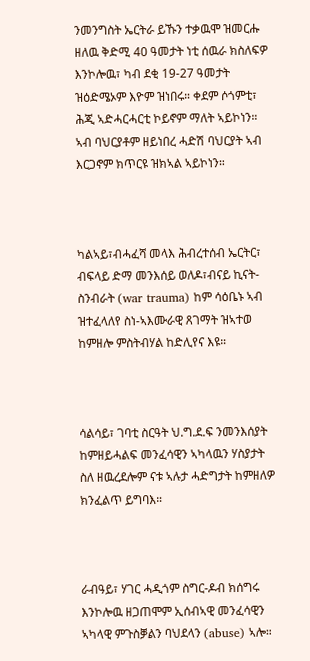ንመንግስት ኤርትራ ይኹን ተቃዉሞ ዝመርሑ ዘለዉ ቅድሚ 40 ዓመታት ነቲ ሰዉራ ክስለፍዎ እንኮሎዉ፣ ካብ ደቂ 19-27 ዓመታት ዝዕድሜኦም እዮም ዝነበሩ። ቀደም ሶጎምቲ፣ ሕጂ ኣድሓርሓርቲ ኮይኖም ማለት ኣይኮነን። ኣብ ባህርያቶም ዘይነበረ ሓድሽ ባህርያት ኣብ እርጋኖም ክጥርዩ ዝክኣል ኣይኮነን።



ካልኣይ፣ብሓፈሻ መላእ ሕብረተሰብ ኤርትር፣ ብፍላይ ድማ መንእሰይ ወለዶ፣ብናይ ኪናት-ስንብራት (war trauma) ከም ሳዕቤኑ ኣብ ዝተፈላለየ ስነ-ኣእሙራዊ ጸገማት ዝኣተወ ከምዘሎ ምስትብሃል ከድሊየና እዩ።



ሳልሳይ፣ ገባቲ ስርዓት ህ.ግ.ደ.ፍ ንመንእሰያት ከምዘይሓልፍ መንፈሳዊን ኣካላዉን ሃስያታት ስለ ዘዉረደሎም ናቱ ኣሉታ ሓድግታት ከምዘለዎ ክንፈልጥ ይግባእ።



ራብዓይ፣ ሃገር ሓዲጎም ስግር-ዶብ ክሰግሩ እንኮሎዉ ዘጋጠሞም ኢሰብኣዊ መንፈሳዊን ኣካላዊ ምጉስቓልን ባህደላን (abuse) ኣሎ።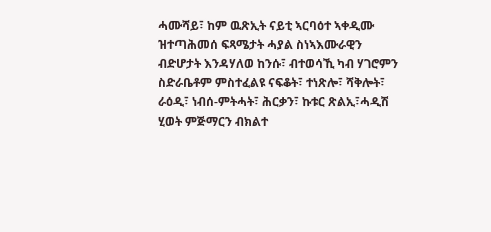ሓሙሻይ፣ ከም ዉጽኢት ናይቲ ኣርባዕተ ኣቀዲሙ ዝተጣሕመሰ ፍጻሜታት ሓያል ስነኣእሙራዊን ብድሆታት እንዳሃለወ ከንሱ፣ ብተወሳኺ ካብ ሃገሮምን ስድራቤቶም ምስተፈልዩ ናፍቆት፣ ተነጽሎ፣ ሻቅሎት፣ ራዕዲ፣ ነብሰ-ምትሓት፣ ሕርቃን፣ ኩቱር ጽልኢ፣ሓዲሽ ሂወት ምጅማርን ብክልተ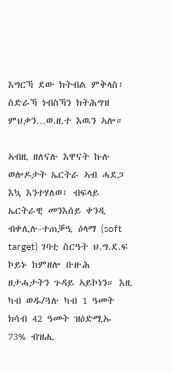እግርኻ ደው ክትብል ምቅላስ፣ ስድራኻ ነብስኻን ክትሕግዝ ምህቃን…ወ.ዘ.ተ እዉን ኣሎ።

ኣብዚ ዘለናሉ እዋናት ኩሉ ወሎዶታት ኤርትራ ኣብ ሓደጋ እኳ እንተሃለወ፣ ብፍላይ ኤርትራዊ መንእሰይ ቀንዲ ብቀሊሉ-ተጠቓዒ ዕላማ (soft target) ገባቲ ስርዓት ህ.ግ.ደ.ፍ ኮይኑ ከምዘሎ ቡዙሕ ዘታሓታትን ጉዳይ ኣይኮነን። እዚ ካብ ወዱ/ጓሉ ካብ 1 ዓመት ክሳብ 42 ዓመት ዝዕድሚኡ 73% ብዝሒ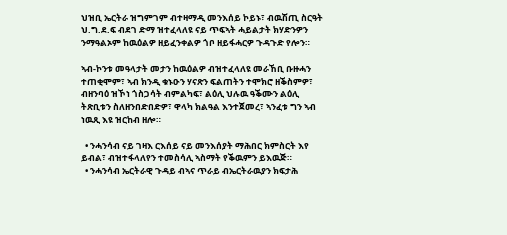ህዝቢ ኤርትራ ዝግምገም ብተዛማዲ መንእሰይ ኮይኑ፣ ብዉሽጢ ስርዓት ህ.ግ.ደ.ፍ ብደገ ድማ ዝተፈላለዩ ናይ ጥፍኣት ሓይልታት ክሃድንዎን ንማዓልኦም ከዉዕልዎ ዘይፈንቀልዎ ጎቦ ዘይፋሓርዎ ጉዳጉድ የሎን።

ኣብ-ኮንቱ መዓላታት መታን ከዉዕልዎ ብዝተፈላለዩ መራኸቢ ቡዙሓን ተጠቂሞም፣ ኣብ ክንዲ ቁኑዑን ሃናጽን ፍልጠትን ተሞክሮ ዘቕስምዎ፣ ብዘንባዕ ዝኾነ ጎስጋሳት ብምልካፍ፣ ልዕሊ ህሉዉ ዓቕሙን ልዕሊ ትጽቢቱን ስለዘንበድበድዎ፣ ዋላካ ክልዓል እንተጀመረ፣ ኣንፈቱ ግን ኣብ ነዉጺ እዩ ዝርከብ ዘሎ።

  • ንሓንሳብ ናይ ገዛእ ርእሰይ ናይ መንእሰያት ማሕበር ክምስርት እየ ይብል፣ ብዝተፋላለየን ተመስሳሊ ኣስማት የቕዉምን ይእዉጅ።
  • ንሓንሳብ ኤርትራዊ ጉዳይ ብኣና ጥራይ ብኤርትራዉያን ክፍታሕ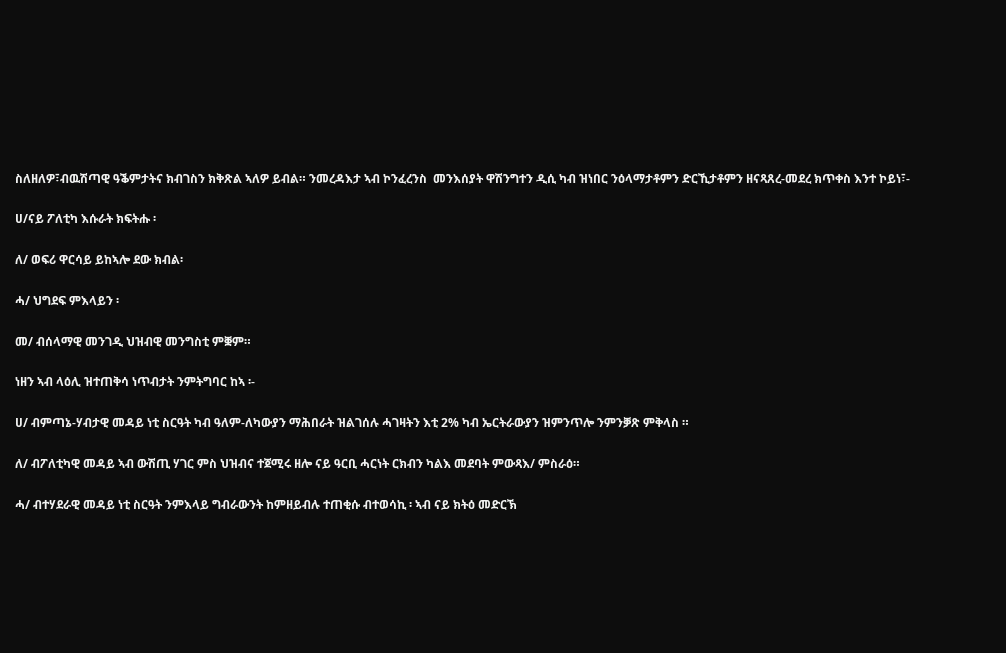ስለዘለዎ፣ብዉሽጣዊ ዓቕምታትና ክብገስን ክቅጽል ኣለዎ ይብል። ንመረዳእታ ኣብ ኮንፈረንስ  መንእሰያት ዋሽንግተን ዲሲ ካብ ዝነበር ንዕላማታቶምን ድርኺታቶምን ዘናጻጸረ-መደረ ክጥቀስ እንተ ኮይነ፣-

ሀ/ናይ ፖለቲካ እሱራት ክፍትሑ ፡

ለ/ ወፍሪ ዋርሳይ ይከኣሎ ደው ክብል፡

ሓ/ ህግደፍ ምእላይን ፡

መ/ ብሰላማዊ መንገዲ ህዝብዊ መንግስቲ ምቛም።

ነዘን ኣብ ላዕሊ ዝተጠቅሳ ነጥብታት ንምትግባር ከኣ ፡-

ሀ/ ብምጣኔ-ሃብታዊ መዳይ ነቲ ስርዓት ካብ ዓለም-ለካውያን ማሕበራት ዝልገሰሉ ሓገዛትን እቲ 2% ካብ ኤርትራውያን ዝምንጥሎ ንምንቓጽ ምቅላስ ።

ለ/ ብፖለቲካዊ መዳይ ኣብ ውሽጢ ሃገር ምስ ህዝብና ተጀሚሩ ዘሎ ናይ ዓርቢ ሓርነት ርክብን ካልእ መደባት ምውጻእ/ ምስራዕ።

ሓ/ ብተሃደራዊ መዳይ ነቲ ስርዓት ንምእላይ ግብራውንት ከምዘይብሉ ተጠቂሱ ብተወሳኪ ፡ ኣብ ናይ ክትዕ መድርኽ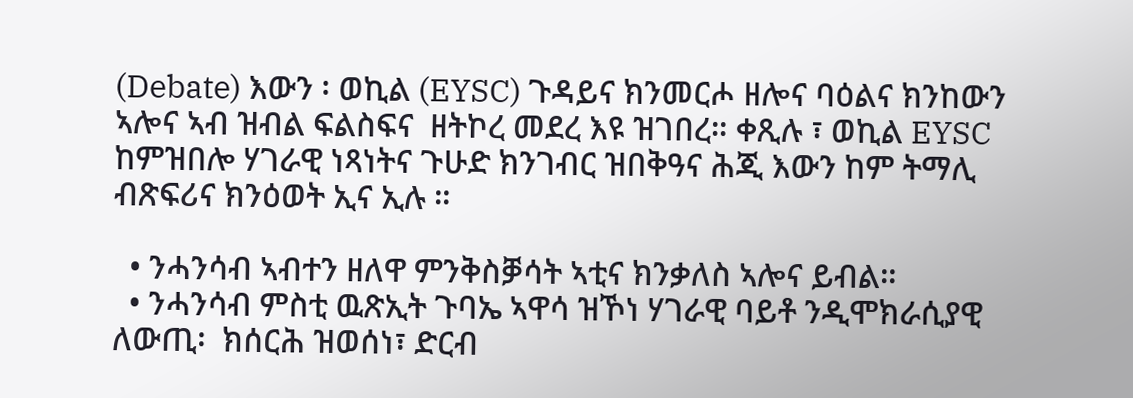(Debate) እውን ፡ ወኪል (EYSC) ጉዳይና ክንመርሖ ዘሎና ባዕልና ክንከውን ኣሎና ኣብ ዝብል ፍልስፍና  ዘትኮረ መደረ እዩ ዝገበረ። ቀጺሉ ፣ ወኪል EYSC ከምዝበሎ ሃገራዊ ነጻነትና ጉሁድ ክንገብር ዝበቅዓና ሕጂ እውን ከም ትማሊ ብጽፍሪና ክንዕወት ኢና ኢሉ ።

  • ንሓንሳብ ኣብተን ዘለዋ ምንቅስቓሳት ኣቲና ክንቃለስ ኣሎና ይብል።
  • ንሓንሳብ ምስቲ ዉጽኢት ጉባኤ ኣዋሳ ዝኾነ ሃገራዊ ባይቶ ንዲሞክራሲያዊ ለውጢ፡  ክሰርሕ ዝወሰነ፣ ድርብ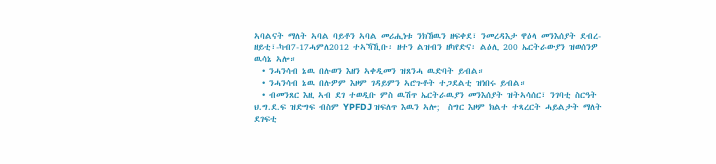ኣባልናት ማለት ኣባል ባይቶን ኣባል መሪሒነቱ ንክኸዉን ዘፍቀደ፣ ንመረዳእታ ዋዕላ መንእሰያት ደብረ-ዘይቲ፣-ካብ7-17ሓምለ2012 ተኣኻኺቡ፡ ዘተን ልዝብን ዘካየድና፡ ልዕሊ 200 ኤርትራውያን ዝወሰንዎ ዉሳኔ ኣሎ።
  • ንሓንሳብ ኔዉ በሉወን እዘን ኣቀዲመን ዝጸንሓ ዉድባት ይብል።
  • ንሓንሳብ ኔዉ በሉዎም እዞም ገዳይምን ኣሮጉቶት ተጋደልቲ ዝነበሩ ይብል።
  • ብመንጸር እዚ ኣብ ደገ ተወዲቡ ምስ ዉሽጥ ኤርትራዉያን መንእሰያት ዝትኣሳሰር፣ ንገባቲ ስርዓት ህ.ግ.ደ.ፍ ዝድግፍ ብስም YPFDJ ዝፍለጥ እዉን ኣሎ;  ስግር እዞም ክልተ ተጻረርት ሓይልታት ማለት ደገፍቲ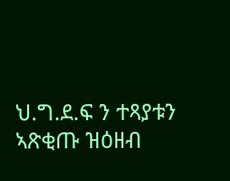ህ.ግ.ደ.ፍ ን ተጻያቱን ኣጽቂጡ ዝዕዘብ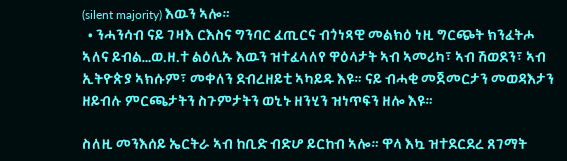(silent majority) እዉን ኣሎ።
  • ንሓንሳብ ናይ ገዛእ ርእስና ግንባር ፈጢርና ብጎነጻዊ መልክዕ ነዚ ግርጭት ክንፈትሖ ኣለና ይብል…ወ.ዘ.ተ ልዕሊኡ እዉን ዝተፈላለየ ዋዕላታት ኣብ ኣመሪካ፣ ኣብ ሽወደን፣ ኣብ ኢትዮጵያ ኣክሱም፣ መቀለን ደብረዘይቲ ኣካይዱ እዩ። ናይ ብሓቂ መጀመርታን መወዳእታን ዘይብሉ ምርጫታትን ስጉምታትን ወኒኑ ዘንሂን ዝነጥፍን ዘሎ እዩ።

ስለዚ መንእሰይ ኤርትራ ኣብ ከቢድ ብድሆ ይርከብ ኣሎ። ዋላ እኳ ዝተደርደረ ጸገማት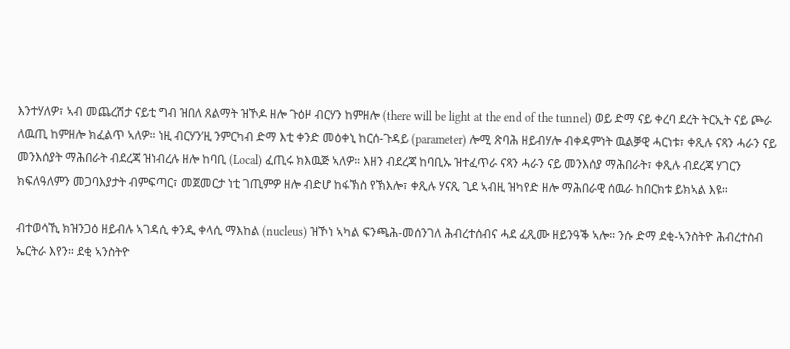እንተሃለዎ፣ ኣብ መጨረሽታ ናይቲ ግብ ዝበለ ጸልማት ዝኾዶ ዘሎ ጉዕዞ ብርሃን ከምዘሎ (there will be light at the end of the tunnel) ወይ ድማ ናይ ቀረባ ደረት ትርኢት ናይ ጮራ ለዉጢ ከምዘሎ ክፈልጥ ኣለዎ። ነዚ ብርሃን’ዚ ንምርካብ ድማ እቲ ቀንድ መዕቀኒ ከርሰ-ጉዳይ (parameter) ሎሚ ጽባሕ ዘይብሃሎ ብቀዳምነት ዉልቓዊ ሓርነቱ፣ ቀጺሉ ናጻን ሓራን ናይ መንእሰያት ማሕበራት ብደረጃ ዝነብረሉ ዘሎ ከባቢ (Local) ፈጢሩ ክእዉጅ ኣለዎ። እዘን ብደረጃ ከባቢኡ ዝተፈጥራ ናጻን ሓራን ናይ መንእሰያ ማሕበራት፣ ቀጺሉ ብደረጃ ሃገርን ክፍለዓለምን መጋባእያታት ብምፍጣር፣ መጀመርታ ነቲ ገጢምዎ ዘሎ ብድሆ ከፋኽስ የኽእሎ፣ ቀጺሉ ሃናጺ ጊደ ኣብዚ ዝካየድ ዘሎ ማሕበራዊ ሰዉራ ከበርክቱ ይክኣል እዩ።

ብተወሳኺ ክዝንጋዕ ዘይብሉ ኣገዳሲ ቀንዲ ቀላሲ ማእከል (nucleus) ዝኾነ ኣካል ፍንጫሕ-መሰንገለ ሕብረተሰብና ሓደ ፈጺሙ ዘይንዓቕ ኣሎ። ንሱ ድማ ደቂ-ኣንስትዮ ሕብረተስብ ኤርትራ እየን። ደቂ ኣንስትዮ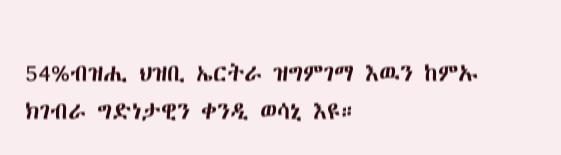54%ብዝሒ ህዝቢ ኤርትራ ዝግምገማ እዉን ከምኡ ክገብራ ግድነታዊን ቀንዲ ወሳኒ እዩ።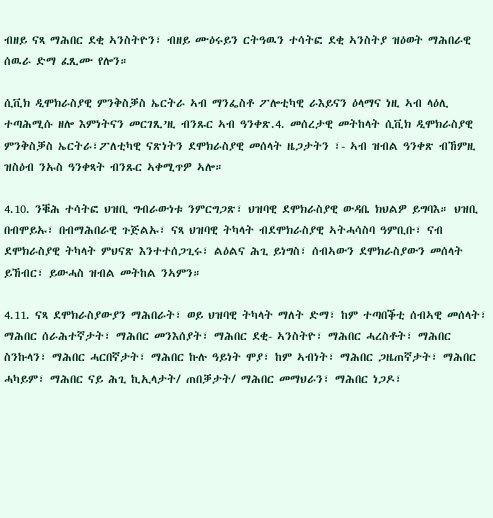ብዘይ ናጻ ማሕበር ደቂ ኣንስትዮን፣ ብዘይ ሙዕሩይን ርትዓዉን ተሳትፎ ደቂ ኣንስትያ ዝዕወት ማሕበራዊ ሰዉራ ድማ ፈጺሙ የሎን።

ሲቪክ ዲሞክራስያዊ ምንቅስቓስ ኤርትራ ኣብ ማንፌስቶ ፖሎቲካዊ ራእይናን ዕላማና ነዚ ኣብ ላዕሊ ተጣሕሚሱ ዘሎ እምነትናን መርገጺ’ዚ ብንጹር ኣብ ዓንቀጽ.4. መሰረታዊ መትከላት ሲቪክ ዲሞክራስያዊ ምንቅስቓስ ኤርትራ፣ፖለቲካዊ ናጽነትን ደሞክራስያዊ መሰላት ዜጋታትን ፣- ኣብ ዝብል ዓንቀጽ ብኸምዚ ዝስዕብ ንኡስ ዓንቀጻት ብንጹር ኣቀሚጥዎ ኣሎ።

4.10. ንቑሕ ተሳትፎ ህዝቢ ግብራውነቱ ንምርግጋጽ፣ ህዝባዊ ደሞክራስያዊ ውዳቤ ክህልዎ ይግባእ። ህዝቢ በብሞይኡ፣ በብማሕበራዊ ጉጅልኡ፣ ናጻ ህዝባዊ ትካላት ብደሞክራስያዊ ኣትሓሳስባ ዓምቢቡ፣ ናብ ደሞክራስያዊ ትካላት ምህናጽ እንተተሰጋጊሩ፣ ልዕልና ሕጊ ይነግስ፣ ሰብኣውን ደሞክራስያውን መሰላት ይኸብር፣ ይውሓስ ዝብል መትከል ንኣምን።

4.11. ናጻ ደሞክራስያውያን ማሕበራት፣ ወይ ህዝባዊ ትካላት ማለት ድማ፣ ከም ተጣበቕቲ ሰብኣዊ መሰላት፣ ማሕበር ሰራሕተኛታት፣ ማሕበር መንእሰያት፣ ማሕበር ደቂ- ኣንስትዮ፣ ማሕበር ሓረስቶት፣ ማሕበር ስንኩላን፣ ማሕበር ሓርበኛታት፣ ማሕበር ኩሉ ዓይነት ሞያ፣ ከም ኣብነት፣ ማሕበር ጋዜጠኛታት፣ ማሕበር ሓካይም፣ ማሕበር ናይ ሕጊ ኪኢላታት/ ጠበቓታት/ ማሕበር መማህራን፣ ማሕበር ነጋዶ፣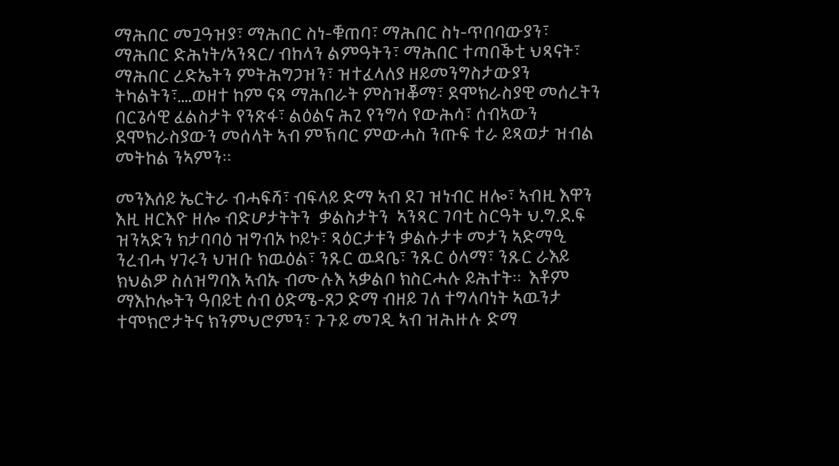ማሕበር መጓዓዝያ፣ ማሕበር ስነ-ቑጠባ፣ ማሕበር ስነ-ጥበባውያን፣ ማሕበር ድሕነት/ኣንጻር/ ብከላን ልምዓትን፣ ማሕበር ተጣበቕቲ ህጻናት፣ ማሕበር ረድኤትን ምትሕግጋዝን፣ ዝተፈላለያ ዘይመንግስታውያን ትካልትን፣….ወዘተ ከም ናጻ ማሕበራት ምስዝቖማ፣ ደሞክራስያዊ መሰረትን በርጌሳዊ ፈልስታት የንጽፋ፣ ልዕልና ሕጊ የንግሳ የውሕሳ፣ ሰብኣውን ደሞክራስያውን መሰላት ኣብ ምኽባር ምውሓስ ንጡፍ ተራ ይጻወታ ዝብል መትከል ንኣምን።

መንእሰይ ኤርትራ ብሓፍሻ፣ ብፍላይ ድማ ኣብ ደገ ዝነብር ዘሎ፣ ኣብዚ እዋን እዚ ዘርእዮ ዘሎ ብድሆታትትን  ቃልስታትን  ኣንጻር ገባቲ ስርዓት ህ.ግ.ደ.ፍ ዝንኣድን ክታባባዕ ዝግብኦ ኮይኑ፣ ጻዕርታቱን ቃልሱታቱ መታን ኣድማዒ ንረብሓ ሃገሩን ህዝቡ ክዉዕል፣ ንጹር ዉዳቤ፣ ንጹር ዕላማ፣ ንጹር ራእይ ክህልዎ ስለዝግባእ ኣብኡ ብሙሉእ ኣቃልቦ ክስርሓሉ ይሕተት።  እቶም ማእኮሎትን ዓበይቲ ሰብ ዕድሜ-ጸጋ ድማ ብዘይ ገለ ተግላባነት ኣዉንታ ተሞክሮታትና ክንምህሮምን፣ ጉጉይ መገዲ ኣብ ዝሕዙሉ ድማ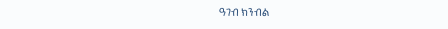ዓገብ ክንብል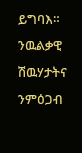ይግባእ። ንዉልቃዊ ሽዉሃታትና ንምዕጋብ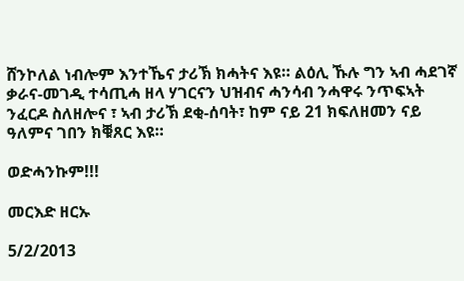ሸንኮለል ነብሎም እንተኼና ታሪኽ ክሓትና እዩ። ልዕሊ ኹሉ ግን ኣብ ሓደገኛ ቃራና-መገዲ ተሳጢሓ ዘላ ሃገርናን ህዝብና ሓንሳብ ንሓዋሩ ንጥፍኣት ንፈርዶ ስለዘሎና ፣ ኣብ ታሪኽ ደቂ-ሰባት፣ ከም ናይ 21 ክፍለዘመን ናይ ዓለምና ገበን ክቑጸር እዩ።

ወድሓንኩም!!!

መርእድ ዘርኡ

5/2/2013